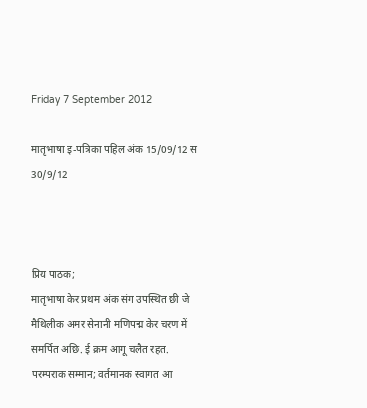Friday 7 September 2012

मातृभाषा इ-पत्रिका पहिल अंक 15/09/12 स 30/9/12



प्रिय पाठक;
मातृभाषा केर प्रथम अंक संग उपस्थित छी जे मैथिलीक अमर सेनानी मणिपद्म केर चरण में समर्पित अछि. ई क्रम आगू चलैत रहत. परम्पराक सम्मान; वर्तमानक स्वागत आ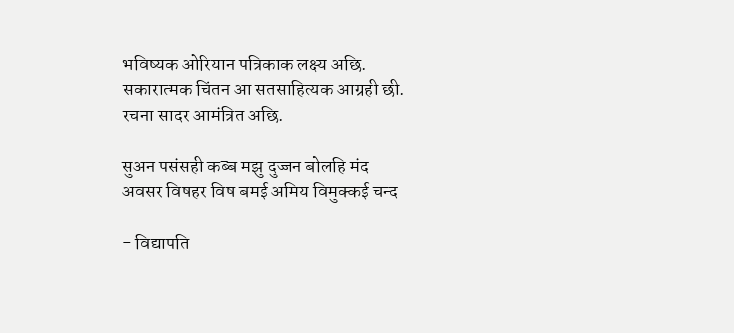भविष्यक ओरियान पत्रिकाक लक्ष्य अछि. सकारात्मक चिंतन आ सतसाहित्यक आग्रही छी. रचना सादर आमंत्रित अछि.

सुअन पसंसही कब्ब मझु दुज्जन बोलहि मंद
अवसर विषहर विष बमई अमिय विमुक्कई चन्द

- विद्यापति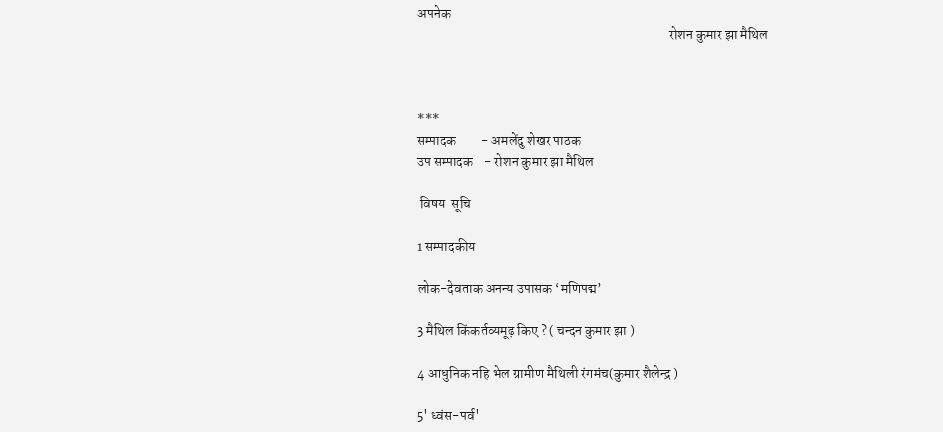अपनेक
                                                                                           रोशन कुमार झा मैथिल



***
सम्पादक         - अमलेंदु शेखर पाठक
उप सम्पादक    - रोशन कुमार झा मैथिल

 विषय  सूचि

1 सम्पादकीय

लोक-देवताक अनन्य उपासक ‘मणिपद्म’

3 मैथिल किंकर्तव्यमूढ़ किए ? ( चन्दन कुमार झा )

4 आधुनिक नहि भेल ग्रामीण मैथिली रंगमंच(कुमार शैलेन्द्र )

5' ध्वंस-पर्व'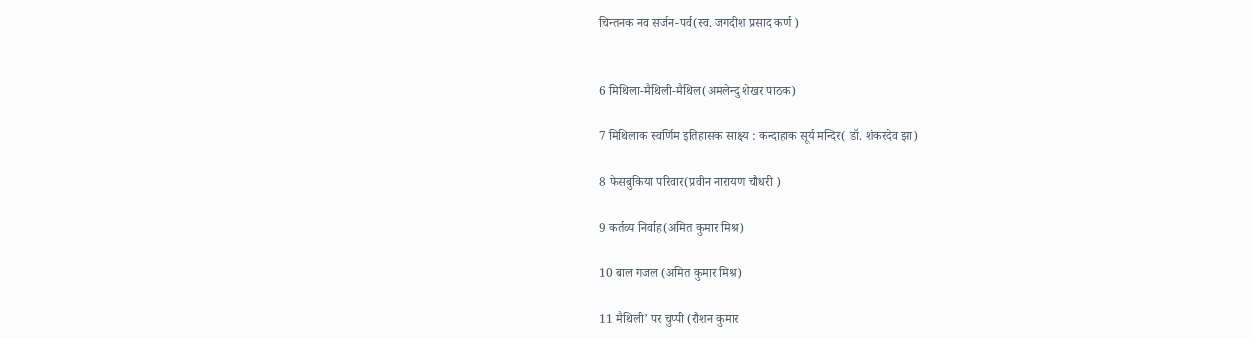चिन्तनक नव सर्जन-पर्व(स्व. जगदीश प्रसाद कर्ण )


6 मिथिला-मैथिली-मैथिल(अमलेन्दु शेखर पाठक)

7 मिथिलाक स्वर्णिम इतिहासक साक्ष्य : कन्दाहाक सूर्य मन्दिर( डॉ. शंकरदेव झा)

8 फेसबुकिया परिवार(प्रवीन नारायण चौधरी )

9 कर्तव्य निर्वाह(अमित कुमार मिश्र)

10 बाल गजल (अमित कुमार मिश्र)

11 मैथिली’ पर चुप्पी (रौशन कुमार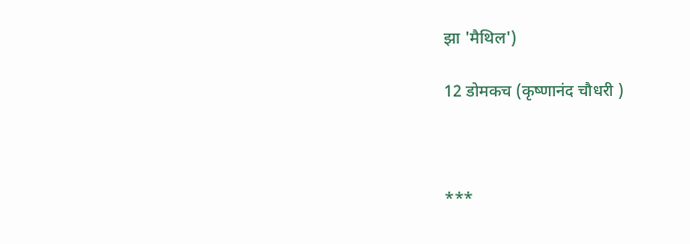झा 'मैथिल')

12 डोमकच (कृष्णानंद चौधरी )



***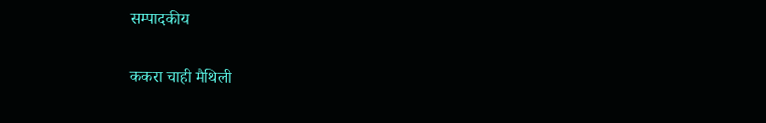सम्पादकीय

ककरा चाही मैथिली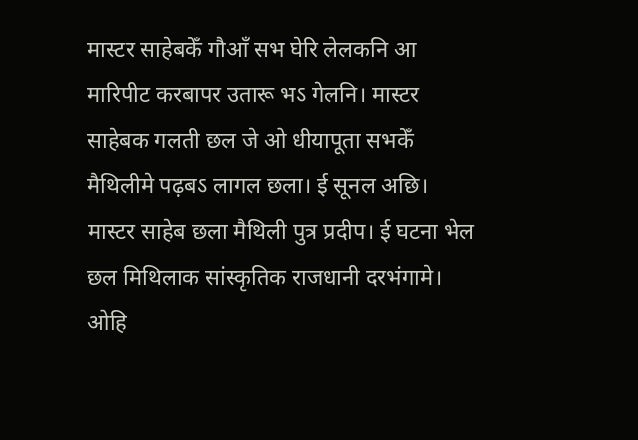मास्टर साहेबकेँ गौआँ सभ घेरि लेलकनि आ मारिपीट करबापर उतारू भऽ गेलनि। मास्टर साहेबक गलती छल जे ओ धीयापूता सभकेँ मैथिलीमे पढ़बऽ लागल छला। ई सूनल अछि। मास्टर साहेब छला मैथिली पुत्र प्रदीप। ई घटना भेल छल मिथिलाक सांस्कृतिक राजधानी दरभंगामे। ओहि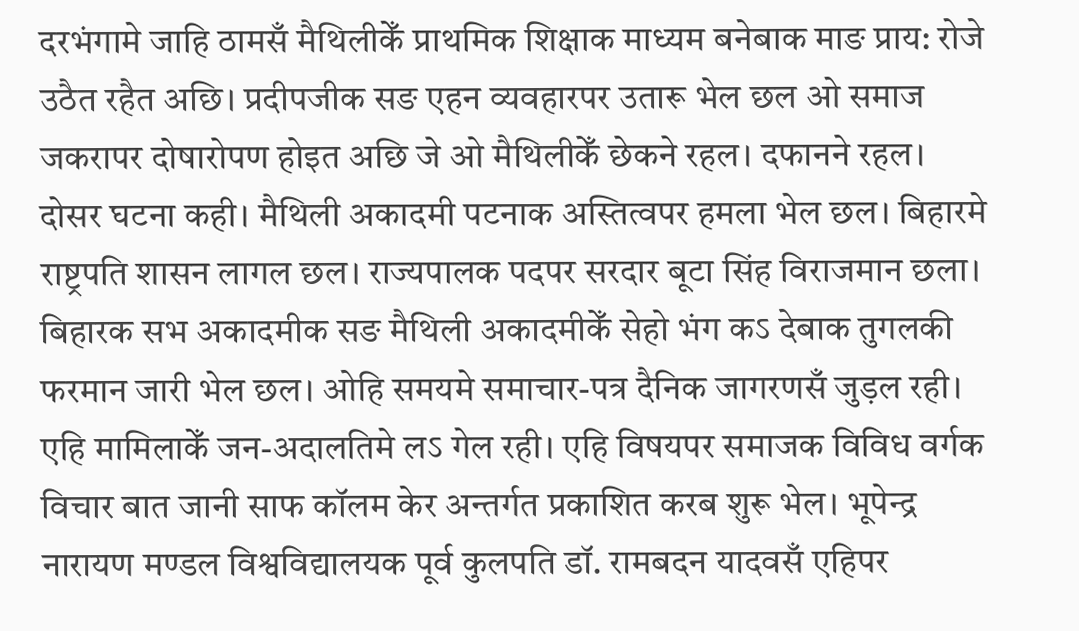दरभंगामे जाहि ठामसँ मैथिलीकेँ प्राथमिक शिक्षाक माध्यम बनेबाक माङ प्राय: रोजे उठैत रहैत अछि। प्रदीपजीक सङ एहन व्यवहारपर उतारू भेल छल ओ समाज जकरापर दोषारोपण होइत अछि जे ओ मैथिलीकेँ छेकने रहल। दफानने रहल।
दोसर घटना कही। मैथिली अकादमी पटनाक अस्तित्वपर हमला भेल छल। बिहारमे राष्ट्रपति शासन लागल छल। राज्यपालक पदपर सरदार बूटा सिंह विराजमान छला। बिहारक सभ अकादमीक सङ मैथिली अकादमीकेँ सेहो भंग कऽ देबाक तुगलकी फरमान जारी भेल छल। ओहि समयमे समाचार-पत्र दैनिक जागरणसँ जुड़ल रही। एहि मामिलाकेँ जन-अदालतिमे लऽ गेल रही। एहि विषयपर समाजक विविध वर्गक विचार बात जानी साफ कॉलम केर अन्तर्गत प्रकाशित करब शुरू भेल। भूपेन्द्र नारायण मण्डल विश्वविद्यालयक पूर्व कुलपति डॉ. रामबदन यादवसँ एहिपर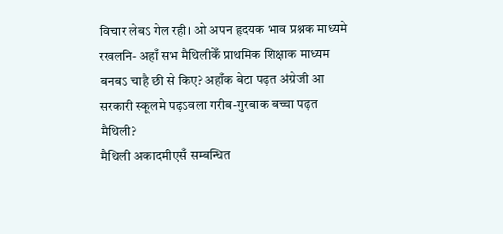विचार लेबऽ गेल रही। ओ अपन हृदयक भाव प्रश्नक माध्यमे रखलनि- अहाँ सभ मैथिलीकेँ प्राथमिक शिक्षाक माध्यम बनबऽ चाहै छी से किए? अहाँक बेटा पढ़त अंग्रेजी आ सरकारी स्कूलमे पढ़ऽवला गरीब-गुरबाक बच्चा पढ़त मैथिली?
मैथिली अकादमीएसँ सम्बन्धित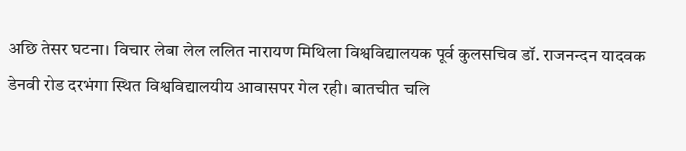अछि तेसर घटना। विचार लेबा लेल ललित नारायण मिथिला विश्वविद्यालयक पूर्व कुलसचिव डॉ. राजनन्दन यादवक डेनवी रोड दरभंगा स्थित विश्वविद्यालयीय आवासपर गेल रही। बातचीत चलि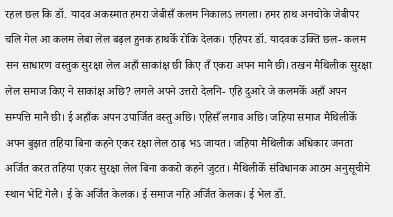रहल छल कि डॉ. यादव अकस्मात हमरा जेबीसँ कलम निकालऽ लगला। हमर हाथ अनचोके जेबीपर चलि गेल आ कलम लेबा लेल बढ़ल हुनक हाथकेँ रोकि देलक। एहिपर डॉ. यादवक उक्ति छल- कलम सन साधारण वस्तुक सुरक्षा लेल अहाँ साकांक्ष छी किए तँ एकरा अपन मानै छी। तखन मैथिलीक सुरक्षा लेल समाज किए ने साकांक्ष अछि? लगले अपने उत्तरो देलनि- एहि दुआरे जे कलमकेँ अहाँ अपन सम्पत्ति मानै छी। ई अहाँक अपन उपार्जित वस्तु अछि। एहिसँ लगाव अछि। जहिया समाज मैथिलीकेँ अपन बुझत तहिया बिना कहने एकर रक्षा लेल ठाढ़ भऽ जायत। जहिया मैथिलीक अधिकार जनता अर्जित करत तहिया एकर सुरक्षा लेल बिना ककरो कहने जुटत। मैथिलीकेँ संविधानक आठम अनुसूचीमे स्थान भेटि गेलै। ई के अर्जित केलक। ई समाज नहि अर्जित केलक। ई भेल डॉ.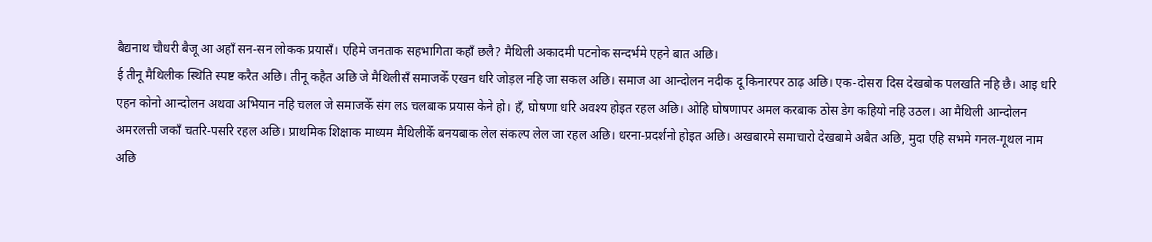बैद्यनाथ चौधरी बैजू आ अहाँ सन-सन लोकक प्रयासँ। एहिमे जनताक सहभागिता कहाँ छलै? मैथिली अकादमी पटनोक सन्दर्भमे एहने बात अछि।
ई तीनू मैथिलीक स्थिति स्पष्ट करैत अछि। तीनू कहैत अछि जे मैथिलीसँ समाजकेँ एखन धरि जोड़ल नहि जा सकल अछि। समाज आ आन्दोलन नदीक दू किनारपर ठाढ़ अछि। एक-दोसरा दिस देखबोक पलखति नहि छै। आइ धरि एहन कोनो आन्दोलन अथवा अभियान नहि चलल जे समाजकेँ संग लऽ चलबाक प्रयास केने हो। हँ, घोषणा धरि अवश्य होइत रहल अछि। ओहि घोषणापर अमल करबाक ठोस डेग कहियो नहि उठल। आ मैथिली आन्दोलन अमरलत्ती जकाँ चतरि-पसरि रहल अछि। प्राथमिक शिक्षाक माध्यम मैथिलीकेँ बनयबाक लेल संकल्प लेल जा रहल अछि। धरना-प्रदर्शनो होइत अछि। अखबारमे समाचारो देखबामे अबैत अछि, मुदा एहि सभमे गनल-गूथल नाम अछि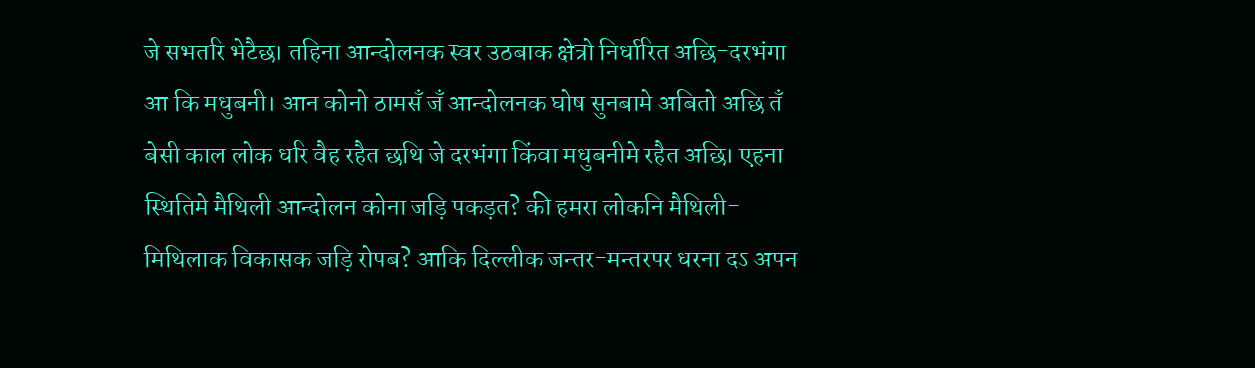जे सभतरि भेटैछ। तहिना आन्दोलनक स्वर उठबाक क्षेत्रो निर्धारित अछि-दरभंगा आ कि मधुबनी। आन कोनो ठामसँ जँ आन्दोलनक घोष सुनबामे अबितो अछि तँ बेसी काल लोक धरि वैह रहैत छथि जे दरभंगा किंवा मधुबनीमे रहैत अछि। एहना स्थितिमे मैथिली आन्दोलन कोना जड़ि पकड़त? की हमरा लोकनि मैथिली-मिथिलाक विकासक जड़ि रोपब? आकि दिल्लीक जन्तर-मन्तरपर धरना दऽ अपन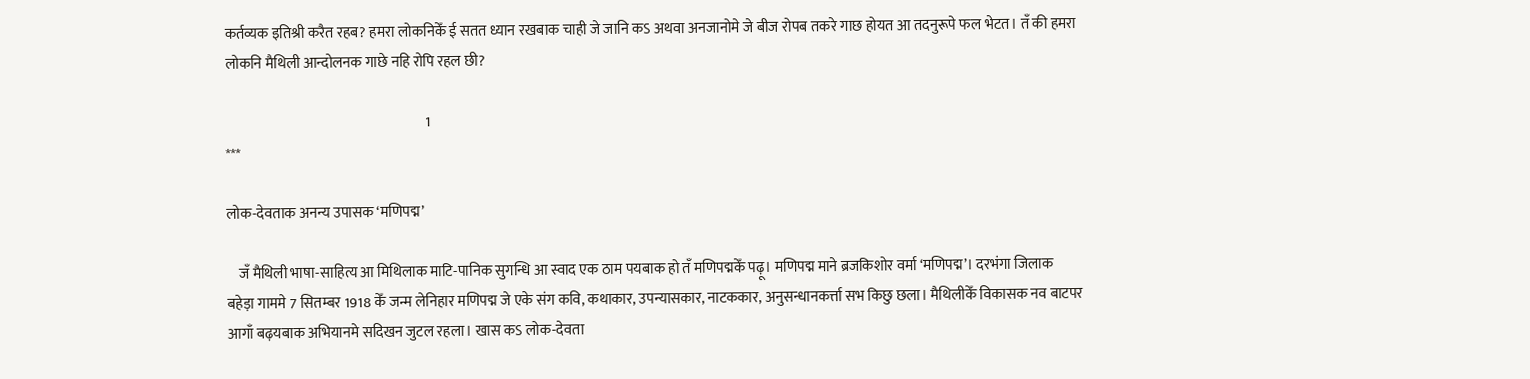कर्तव्यक इतिश्री करैत रहब? हमरा लोकनिकेँ ई सतत ध्यान रखबाक चाही जे जानि कऽ अथवा अनजानोमे जे बीज रोपब तकरे गाछ होयत आ तदनुरूपे फल भेटत। तँ की हमरा लोकनि मैथिली आन्दोलनक गाछे नहि रोपि रहल छी?

                                                                      1
***

लोक-देवताक अनन्य उपासक ‘मणिपद्म’

    जँ मैथिली भाषा-साहित्य आ मिथिलाक माटि-पानिक सुगन्धि आ स्वाद एक ठाम पयबाक हो तँ मणिपद्मकेँ पढ़ू। मणिपद्म माने ब्रजकिशोर वर्मा ‘मणिपद्म’। दरभंगा जिलाक बहेड़ा गाममे 7 सितम्बर 1918 केँ जन्म लेनिहार मणिपद्म जे एके संग कवि, कथाकार, उपन्यासकार, नाटककार, अनुसन्धानकर्त्ता सभ किछु छला। मैथिलीकेँ विकासक नव बाटपर आगाँ बढ़यबाक अभियानमे सदिखन जुटल रहला। खास कऽ लोक-देवता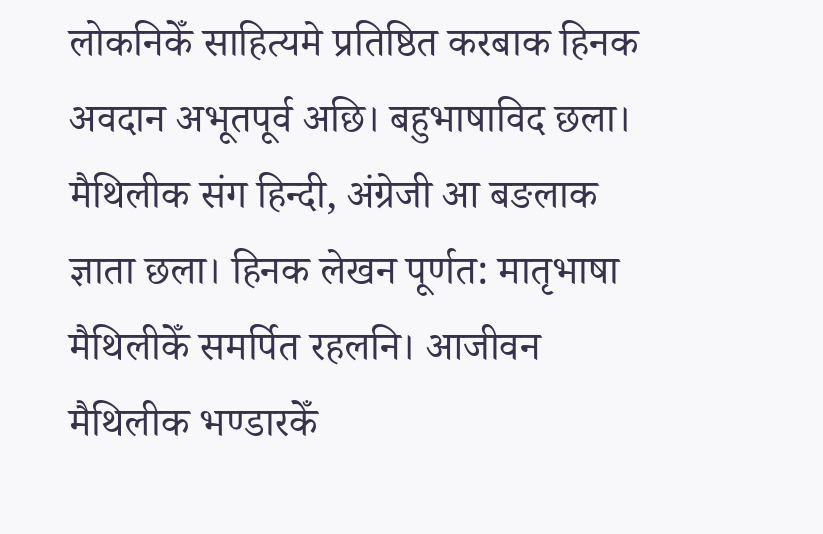लोकनिकेँ साहित्यमे प्रतिष्ठित करबाक हिनक अवदान अभूतपूर्व अछि। बहुभाषाविद छला। मैथिलीक संग हिन्दी, अंग्रेजी आ बङलाक ज्ञाता छला। हिनक लेखन पूर्णत: मातृभाषा मैथिलीकेँ समर्पित रहलनि। आजीवन मैथिलीक भण्डारकेँ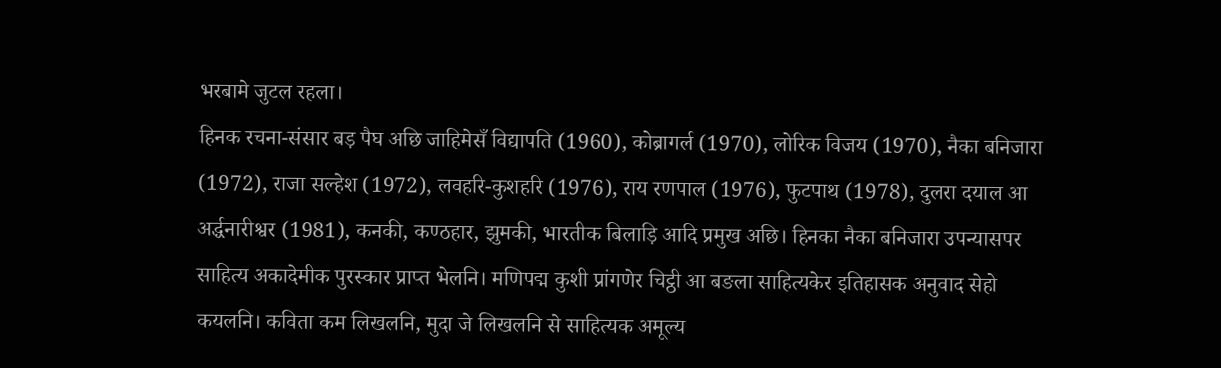भरबामे जुटल रहला।
हिनक रचना-संसार बड़ पैघ अछि जाहिमेसँ विद्यापति (1960), कोब्रागर्ल (1970), लोरिक विजय (1970), नैका बनिजारा (1972), राजा सल्हेश (1972), लवहरि-कुशहरि (1976), राय रणपाल (1976), फुटपाथ (1978), दुलरा दयाल आ अर्द्धनारीश्वर (1981), कनकी, कण्ठहार, झुमकी, भारतीक बिलाड़ि आदि प्रमुख अछि। हिनका नैका बनिजारा उपन्यासपर साहित्य अकादेमीक पुरस्कार प्राप्त भेलनि। मणिपद्म कुशी प्रांगणेर चिट्ठी आ बङला साहित्यकेर इतिहासक अनुवाद सेहो कयलनि। कविता कम लिखलनि, मुदा जे लिखलनि से साहित्यक अमूल्य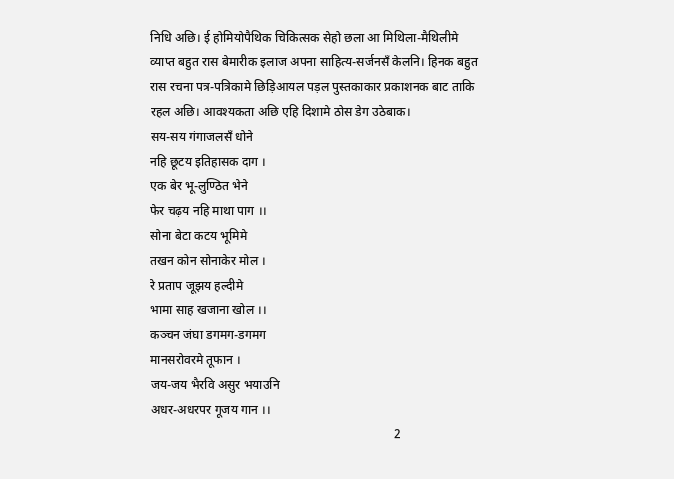निधि अछि। ई होमियोपैथिक चिकित्सक सेहो छला आ मिथिला-मैथिलीमे व्याप्त बहुत रास बेमारीक इलाज अपना साहित्य-सर्जनसँ केलनि। हिनक बहुत रास रचना पत्र-पत्रिकामे छिड़िआयल पड़ल पुस्तकाकार प्रकाशनक बाट ताकि रहल अछि। आवश्यकता अछि एहि दिशामे ठोस डेग उठेबाक।
सय-सय गंगाजलसँ धोने
नहि छूटय इतिहासक दाग ।
एक बेर भू-लुण्ठित भेने
फेर चढ़य नहि माथा पाग ।।
सोना बेटा कटय भूमिमे
तखन कोन सोनाकेर मोल ।
रे प्रताप जूझय हल्दीमे
भामा साह खजाना खोल ।।
कञ्चन जंघा डगमग-डगमग
मानसरोवरमे तूफान ।
जय-जय भैरवि असुर भयाउनि
अधर-अधरपर गूजय गान ।।
                                                                              2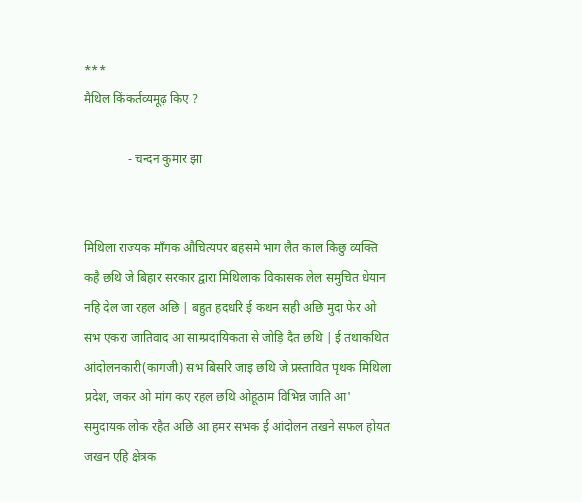***
मैथिल किंकर्तव्यमूढ़ किए ?

              - चन्दन कुमार झा


मिथिला राज्यक माँगक औचित्यपर बहसमे भाग लैत काल किछु व्यक्ति कहै छथि जे बिहार सरकार द्वारा मिथिलाक विकासक लेल समुचित धेयान नहि देल जा रहल अछि | बहुत हदधरि ई कथन सही अछि मुदा फेर ओ सभ एकरा जातिवाद आ साम्प्रदायिकता से जोड़ि दैत छथि | ई तथाकथित आंदोलनकारी(कागजी) सभ बिसरि जाइ छथि जे प्रस्तावित पृथक मिथिला प्रदेश, जकर ओ मांग कए रहल छथि ओहूठाम विभिन्न जाति आ' समुदायक लोक रहैत अछि आ हमर सभक ई आंदोलन तखने सफल होयत जखन एहि क्षेत्रक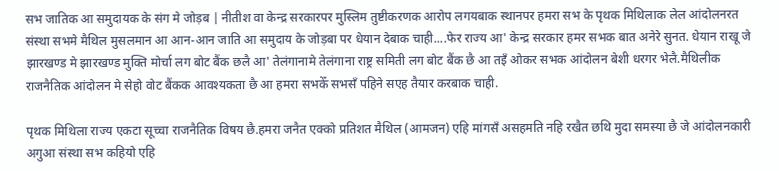सभ जातिक आ समुदायक के संग मे जोड़ब | नीतीश वा केन्द्र सरकारपर मुस्लिम तुष्टीकरणक आरोप लगयबाक स्थानपर हमरा सभ के पृथक मिथिलाक लेल आंदोलनरत संस्था सभमे मैथिल मुसलमान आ आन-आन जाति आ समुदाय के जोड़बा पर धेयान देबाक चाही....फेर राज्य आ' केन्द्र सरकार हमर सभक बात अनेरे सुनत. धेयान राखू जे झारखण्ड मे झारखण्ड मुक्ति मोर्चा लग बोट बैंक छलै आ' तेलंगानामे तेलंगाना राष्ट्र समिती लग बोट बैंक छै आ तइँ ओकर सभक आंदोलन बेशी धरगर भेलै.मैथिलीक राजनैतिक आंदोलन मे सेहो वोट बैंकक आवश्यकता छै आ हमरा सभकेँ सभसँ पहिने सएह तैयार करबाक चाही.

पृथक मिथिला राज्य एकटा सूच्चा राजनैतिक विषय छै.हमरा जनैत एक्को प्रतिशत मैथिल (आमजन) एहि मांगसँ असहमति नहि रखैत छथि मुदा समस्या छै जे आंदोलनकारी अगुआ संस्था सभ कहियो एहि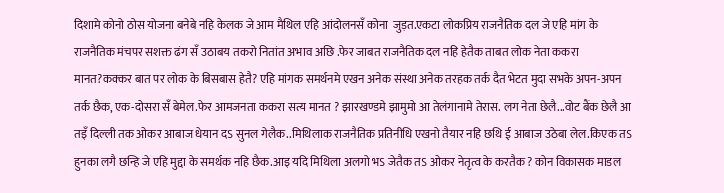दिशामे कोनो ठोस योजना बनेबे नहि केलक जे आम मैथिल एहि आंदोलनसँ कोना  जुड़त.एकटा लोकप्रिय राजनैतिक दल जे एहि मांग के राजनैतिक मंचपर सशक्त ढंग सँ उठाबय तकरो नितांत अभाव अछि .फेर जाबत राजनैतिक दल नहि हेतैक ताबत लोक नेता ककरा मानत?कक्कर बात पर लोक के बिसबास हेतै? एहि मांगक समर्थनमे एखन अनेक संस्था अनेक तरहक तर्क दैत भेटत मुदा सभके अपन-अपन तर्क छैक, एक-दोसरा सँ बेमेल.फेर आमजनता ककरा सत्य मानत ? झारखण्डमे झामुमो आ तेलंगानामे तेरास. लग नेता छेलै...वोट बैंक छेलै आ तइँ दिल्ली तक ओकर आबाज धेयान दऽ सुनल गेलैक..मिथिलाक राजनैतिक प्रतिनीधि एखनो तैयार नहि छथि ई आबाज उठेबा लेल.किएक तऽ हुनका लगै छन्हि जे एहि मुद्दा के समर्थक नहि छैक.आइ यदि मिथिला अलगो भऽ जेतैक तऽ ओकर नेतृत्व के करतैक ? कोन विकासक माडल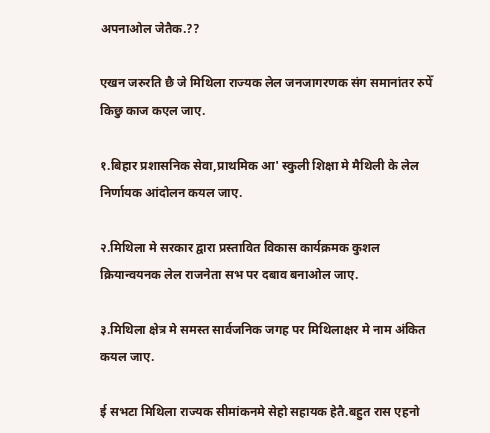अपनाओल जेतैक.??

एखन जरुरति छै जे मिथिला राज्यक लेल जनजागरणक संग समानांतर रुपेँ किछु काज कएल जाए.

१.बिहार प्रशासनिक सेवा,प्राथमिक आ' स्कुली शिक्षा मे मैथिली के लेल निर्णायक आंदोलन कयल जाए.

२.मिथिला मे सरकार द्वारा प्रस्तावित विकास कार्यक्रमक कुशल क्रियान्वयनक लेल राजनेता सभ पर दबाव बनाओल जाए.

३.मिथिला क्षेत्र मे समस्त सार्वजनिक जगह पर मिथिलाक्षर मे नाम अंकित कयल जाए.

ई सभटा मिथिला राज्यक सीमांकनमे सेहो सहायक हेतै.बहुत रास एहनो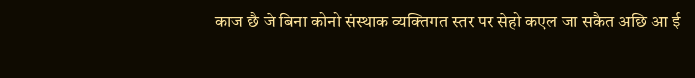काज छै जे बिना कोनो संस्थाक व्यक्तिगत स्तर पर सेहो कएल जा सकैत अछि आ ई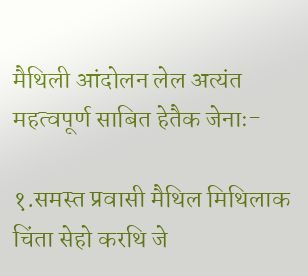मैथिली आंदोलन लेल अत्यंत महत्वपूर्ण साबित हेतैक जेनाः-

१.समस्त प्रवासी मैथिल मिथिलाक चिंता सेहो करथि जे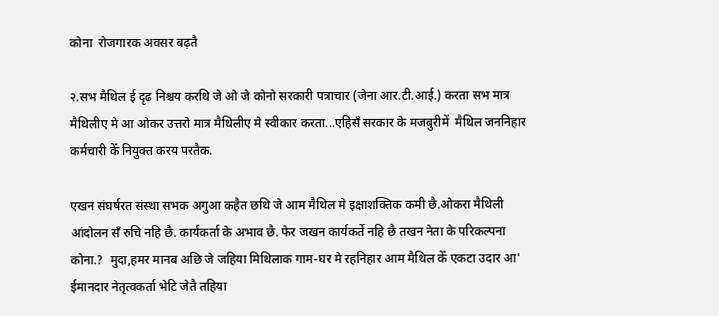कोना  रोजगारक अवसर बढ़तै

२.सभ मैथिल ई दृढ निश्चय करथि जे ओ जे कोनो सरकारी पत्राचार (जेना आर.टी.आई.) करता सभ मात्र मैथिलीए मे आ ओकर उत्तरो मात्र मैथिलीए मे स्वीकार करता...एहिसँ सरकार के मजबुरीमें  मैथिल जननिहार कर्मचारी केँ नियुक्त करय परतैक.

एखन संघर्षरत संस्था सभक अगुआ कहैत छथि जे आम मैथिल मे इक्षाशक्तिक कमी छै.ओकरा मैथिली आंदोलन सँ रुचि नहि छै. कार्यकर्ता के अभाव छै. फेर जखन कार्यकर्ते नहि छै तखन नेता के परिकल्पना कोना.?  मुदा,हमर मानब अछि जे जहिया मिथिलाक गाम-घर मे रहनिहार आम मैथिल केँ एकटा उदार आ' ईमानदार नेतृत्वकर्ता भेटि जेतै तहिया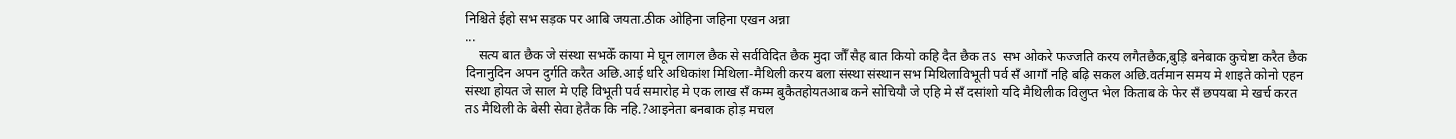निश्चिते ईहो सभ सड़क पर आबि जयता.ठीक ओहिना जहिना एखन अन्ना
...
    सत्य बात छैक जे संस्था सभकेँ काया मे घून लागल छैक से सर्वविदित छैक मुदा जौँ सैह बात कियो कहि दैत छैक तऽ  सभ ओकरे फज्जति करय लगैतछैक,बुड़ि बनेबाक कुचेष्टा करैत छैक दिनानुदिन अपन दुर्गति करैत अछि.आई धरि अधिकांश मिथिला-मैथिली करय बला संस्था संस्थान सभ मिथिलाविभूती पर्व सँ आगाँ नहि बढ़ि सकल अछि.वर्तमान समय मे शाइते कोनो एहन संस्था होयत जे साल मे एहि विभूती पर्व समारोह मे एक लाख सँ कम्म बुकैतहोयतआब कने सोचियौ जे एहि मे सँ दसांशो यदि मैथिलीक विलुप्त भेल किताब के फेर सँ छपयबा मे खर्च करत तऽ मैथिली के बेसी सेवा हेतैक कि नहि.?आइनेता बनबाक होड़ मचल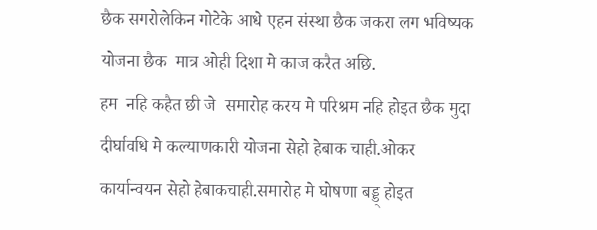छैक सगरोलेकिन गोटेके आधे एहन संस्था छैक जकरा लग भविष्यक योजना छैक  मात्र ओही दिशा मे काज करैत अछि.
हम  नहि कहैत छी जे  समारोह करय मे परिश्रम नहि होइत छैक मुदा दीर्घावधि मे कल्याणकारी योजना सेहो हेबाक चाही.ओकर कार्यान्वयन सेहो हेबाकचाही.समारोह मे घोषणा बड्ड् होइत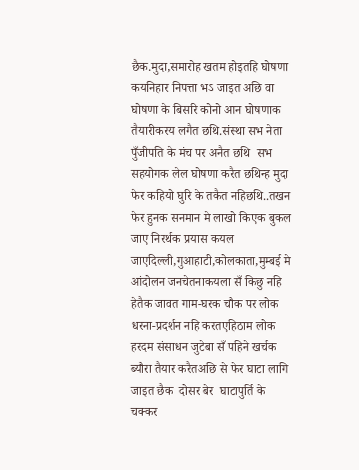छैक.मुदा,समारोह खतम होइतहि घोषणा कयनिहार निपत्ता भऽ जाइत अछि वा घोषणा के बिसरि कोनो आन घोषणाक तैयारीकरय लगैत छथि.संस्था सभ नेता पुँजीपति के मंच पर अनैत छथि  सभ सहयोगक लेल घोषणा करैत छथिन्ह मुदा फेर कहियो घुरि के तकैत नहिछथि..तखन फेर हुनक सनमान मे लाखो किएक बुकल जाए निरर्थक प्रयास कयल जाएदिल्ली,गुआहाटी,कोलकाता,मुम्बई मे आंदोलन जनचेतनाकयला सँ किछु नहि हेतैक जावत गाम-घरक चौक पर लोक धरना-प्रदर्शन नहि करतएहिठाम लोक हरदम संसाधन जुटेबा सँ पहिने खर्चक ब्यौरा तैयार करैतअछि से फेर घाटा लागि जाइत छैक  दोसर बेर  घाटापुर्ति के चक्कर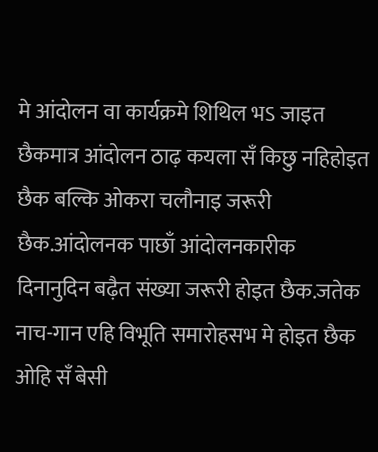मे आंदोलन वा कार्यक्रमे शिथिल भऽ जाइत छैकमात्र आंदोलन ठाढ़ कयला सँ किछु नहिहोइत छैक बल्कि ओकरा चलौनाइ जरूरी छैक.आंदोलनक पाछाँ आंदोलनकारीक दिनानुदिन बढ़ैत संख्या जरूरी होइत छैक.जतेक नाच-गान एहि विभूति समारोहसभ मे होइत छैक ओहि सँ बेसी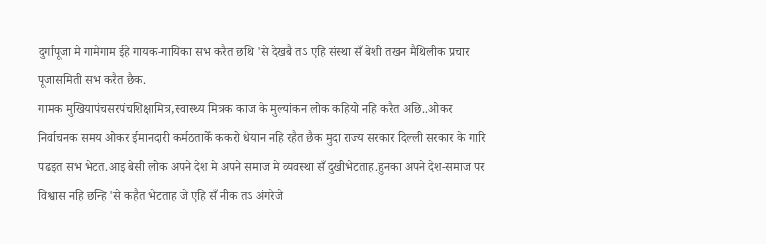दुर्गापूजा मे गामेगाम ईहे गायक-गायिका सभ करैत छथि 'से देखबै तऽ एहि संस्था सँ बेशी तखन मैथिलीक प्रचार  पूजासमिती सभ करैत छैक.
गामक मुखियापंचसरपंचशिक्षामित्र,स्वास्थ्य मित्रक काज के मुल्यांकन लोक कहियो नहि करैत अछि..ओकर निर्वाचनक समय ओकर ईमानदारी कर्मठताकेँ ककरो धेयान नहि रहैत छैक मुदा राज्य सरकार दिल्ली सरकार के गारि पढइत सभ भेटत.आइ बेसी लोक अपने देश मे अपने समाज मे व्यवस्था सँ दुखीभेटताह.हुनका अपने देश-समाज पर विश्वास नहि छन्हि 'से कहैत भेटताह जे एहि सँ नीक तऽ अंगरेजे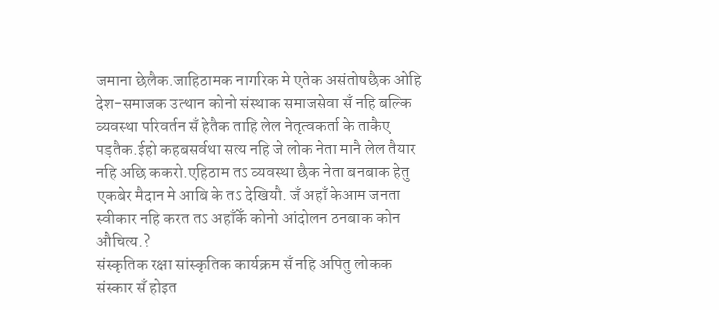जमाना छेलैक.जाहिठामक नागरिक मे एतेक असंतोषछैक ओहि देश-समाजक उत्थान कोनो संस्थाक समाजसेवा सँ नहि बल्कि व्यवस्था परिवर्तन सँ हेतैक ताहि लेल नेतृत्वकर्ता के ताकैए पड़तैक.ईहो कहबसर्वथा सत्य नहि जे लोक नेता मानै लेल तैयार नहि अछि ककरो.एहिठाम तऽ व्यवस्था छैक नेता बनबाक हेतु एकबेर मैदान मे आबि के तऽ देखियौ. जँ अहाँ केआम जनता स्वीकार नहि करत तऽ अहाँकेँ कोनो आंदोलन ठनबाक कोन औचित्य.?
संस्कृतिक रक्षा सांस्कृतिक कार्यक्रम सँ नहि अपितु लोकक संस्कार सँ होइत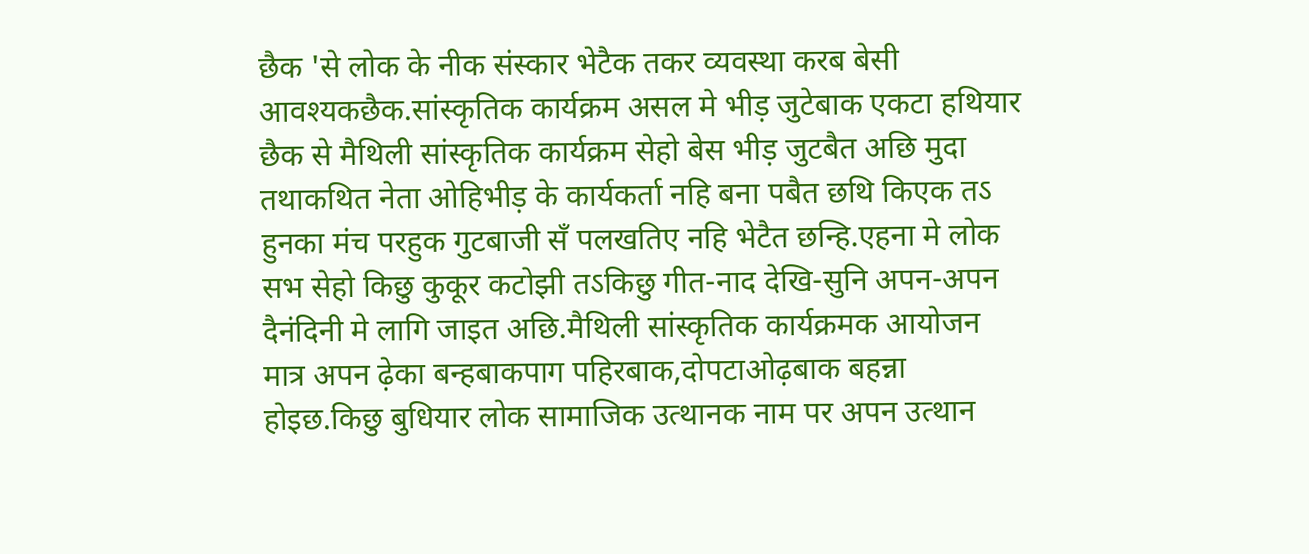छैक 'से लोक के नीक संस्कार भेटैक तकर व्यवस्था करब बेसी आवश्यकछैक.सांस्कृतिक कार्यक्रम असल मे भीड़ जुटेबाक एकटा हथियार छैक से मैथिली सांस्कृतिक कार्यक्रम सेहो बेस भीड़ जुटबैत अछि मुदा तथाकथित नेता ओहिभीड़ के कार्यकर्ता नहि बना पबैत छथि किएक तऽ हुनका मंच परहुक गुटबाजी सँ पलखतिए नहि भेटैत छन्हि.एहना मे लोक सभ सेहो किछु कुकूर कटोझी तऽकिछु गीत-नाद देखि-सुनि अपन-अपन दैनंदिनी मे लागि जाइत अछि.मैथिली सांस्कृतिक कार्यक्रमक आयोजन मात्र अपन ढ़ेका बन्हबाकपाग पहिरबाक,दोपटाओढ़बाक बहन्ना होइछ.किछु बुधियार लोक सामाजिक उत्थानक नाम पर अपन उत्थान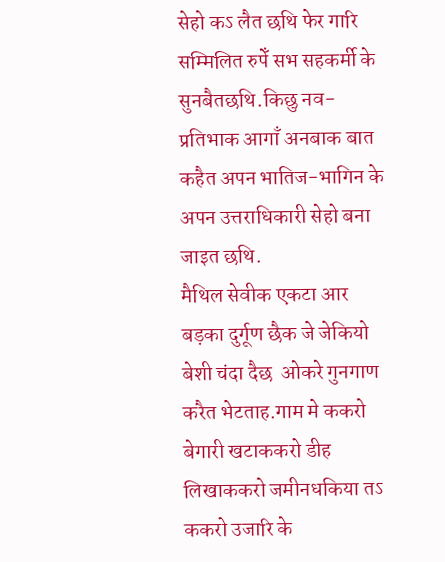सेहो कऽ लैत छथि फेर गारि सम्मिलित रुपेँ सभ सहकर्मी के सुनबैतछथि.किछु नव-प्रतिभाक आगाँ अनबाक बात कहैत अपन भातिज-भागिन के अपन उत्तराधिकारी सेहो बना जाइत छथि.
मैथिल सेवीक एकटा आर बड़का दुर्गूण छैक जे जेकियो बेशी चंदा दैछ  ओकरे गुनगाण करैत भेटताह.गाम मे ककरो बेगारी खटाककरो डीह लिखाककरो जमीनधकिया तऽ ककरो उजारि के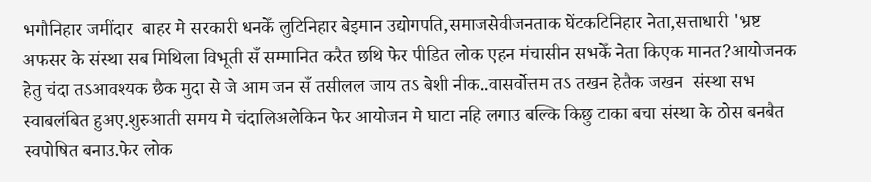भगौनिहार जमींदार  बाहर मे सरकारी धनकेँ लुटिनिहार बेइमान उद्योगपति,समाजसेवीजनताक घेंटकटिनिहार नेता,सत्ताधारी 'भ्रष्ट अफसर के संस्था सब मिथिला विभूती सँ सम्मानित करैत छथि फेर पीडित लोक एहन मंचासीन सभकेँ नेता किएक मानत?आयोजनक हेतु चंदा तऽआवश्यक छैक मुदा से जे आम जन सँ तसीलल जाय तऽ बेशी नीक..वासर्वोत्तम तऽ तखन हेतैक जखन  संस्था सभ स्वाबलंबित हुअए.शुरुआती समय मे चंदालिअलेकिन फेर आयोजन मे घाटा नहि लगाउ बल्कि किछु टाका बचा संस्था के ठोस बनबैत स्वपोषित बनाउ.फेर लोक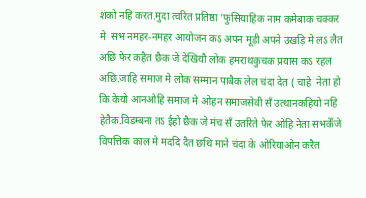शंको नहि करत.मुदा त्वरित प्रतिष्ठा 'फुसियाहिक नाम कमेबाक चक्कर मे  सभ नमहर-नमहर आयोजन कऽ अपन मूड़ी अपने उखड़ि मे लऽ लैत अछि फेर कहैत छैक जे देखियौ लोक हमराथकुचक प्रयास कऽ रहल अछि.जाहि समाज मे लोक सम्मान पाबैक लेल चंदा देत ( चाहे  नेता हो कि केयो आनओहि समाज मे ओहन समाजसेवी सँ उत्थानकहियो नहि हेतैक.विडम्बना तऽ ईहो छैक जे मंच सँ उतरिते फेर ओहि नेता सभकेँजे विपत्तिक काल मे मददि दैत छथि माने चंदा के ओरियाओन करैत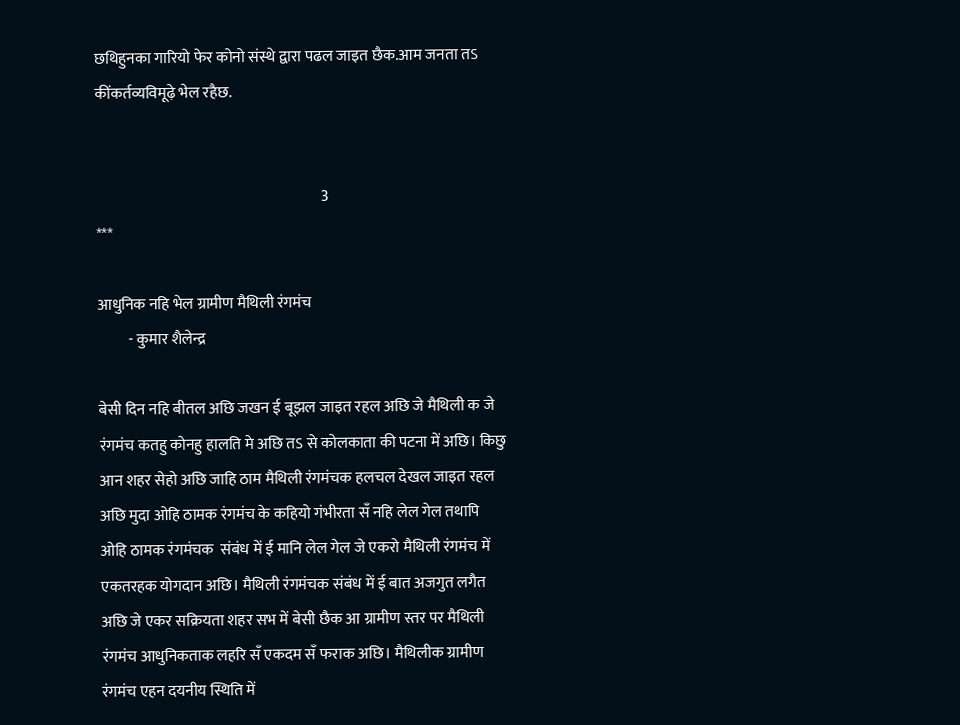छथिहुनका गारियो फेर कोनो संस्थे द्वारा पढल जाइत छैक.आम जनता तऽ कींकर्तव्यविमूढ़े भेल रहैछ.


                                                                          3
***

आधुनिक नहि भेल ग्रामीण मैथिली रंगमंच
          - कुमार शैलेन्द्र

बेसी दिन नहि बीतल अछि जखन ई बूझल जाइत रहल अछि जे मैथिली क जे रंगमंच कतहु कोनहु हालति मे अछि तऽ से कोलकाता की पटना में अछि। किछु आन शहर सेहो अछि जाहि ठाम मैथिली रंगमंचक हलचल देखल जाइत रहल अछि मुदा ओहि ठामक रंगमंच के कहियो गंभीरता सँ नहि लेल गेल तथापि ओहि ठामक रंगमंचक  संबंध में ई मानि लेल गेल जे एकरो मैथिली रंगमंच में एकतरहक योगदान अछि। मैथिली रंगमंचक संबंध में ई बात अजगुत लगैत अछि जे एकर सक्रियता शहर सभ में बेसी छैक आ ग्रामीण स्तर पर मैथिली रंगमंच आधुनिकताक लहरि सँ एकदम सँ फराक अछि। मैथिलीक ग्रामीण रंगमंच एहन दयनीय स्थिति में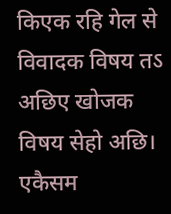किएक रहि गेल से विवादक विषय तऽ अछिए खोजक विषय सेहो अछि। एकैसम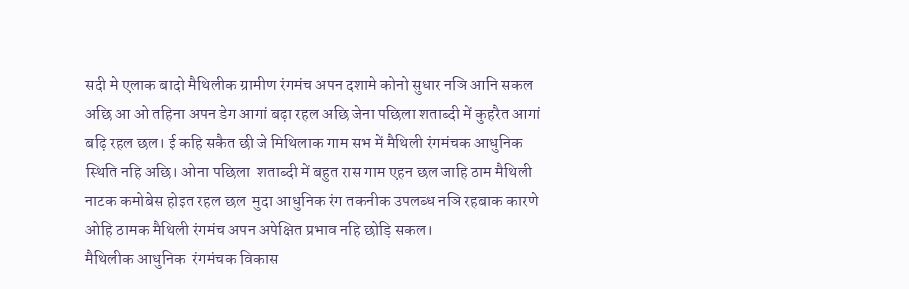सदी मे एलाक बादो मैथिलीक ग्रामीण रंगमंच अपन दशामे कोनो सुधार नञि आनि सकल अछि आ ओ तहिना अपन डेग आगां बढ़ा रहल अछि जेना पछिला शताब्दी में कुहरैत आगां बढ़ि रहल छल। ई कहि सकैत छी जे मिथिलाक गाम सभ में मैथिली रंगमंचक आधुनिक स्थिति नहि अछि। ओना पछिला  शताब्दी में बहुत रास गाम एहन छल जाहि ठाम मैथिली नाटक कमोबेस होइत रहल छल  मुदा आधुनिक रंग तकनीक उपलब्ध नञि रहबाक कारणे ओहि ठामक मैथिली रंगमंच अपन अपेक्षित प्रभाव नहि छोड़ि सकल।
मैथिलीक आधुनिक  रंगमंचक विकास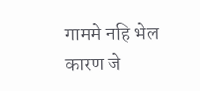गाममे नहि भेल कारण जे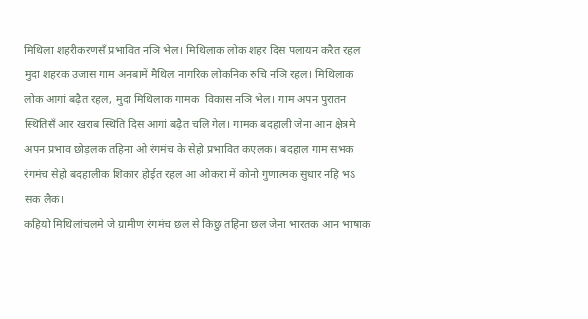मिथिला शहरीकरणसँ प्रभावित नञि भेल। मिथिलाक लोक शहर दिस पलायन करैत रहल मुदा शहरक उजास गाम अनबामें मैथिल नागरिक लोकनिक रुचि नञि रहल। मिथिलाक  लोक आगां बढ़ैत रहल, मुदा मिथिलाक गामक  विकास नञि भेल। गाम अपन पुरातन स्थितिसँ आर खराब स्थिति दिस आगां बढ़ैत चलि गेल। गामक बदहाली जेना आन क्षेत्रमे अपन प्रभाव छोड़लक तहिना ओ रंगमंच के सेहो प्रभावित कएलक। बदहाल गाम सभक रंगमंच सेहो बदहालीक शिकार होईत रहल आ ओकरा में कोनो गुणात्मक सुधार नहि भऽ सक लैक।
कहियो मिथिलांचलमे जे ग्रामीण रंगमंच छल से किछु तहिना छल जेना भारतक आन भाषाक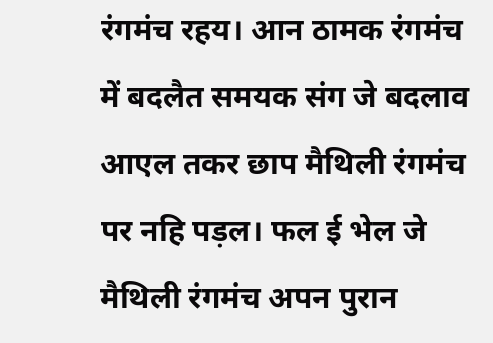रंगमंच रहय। आन ठामक रंगमंच में बदलैत समयक संग जे बदलाव आएल तकर छाप मैथिली रंगमंच पर नहि पड़ल। फल ई भेल जे मैथिली रंगमंच अपन पुरान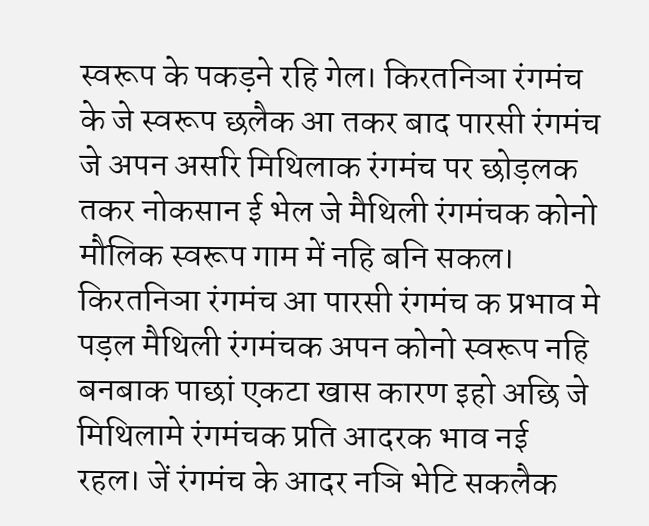स्वरूप के पकड़ने रहि गेल। किरतनिञा रंगमंच के जे स्वरूप छलैक आ तकर बाद पारसी रंगमंच जे अपन असरि मिथिलाक रंगमंच पर छोड़लक तकर नोकसान ई भेल जे मैथिली रंगमंचक कोनो मौलिक स्वरूप गाम में नहि बनि सकल।
किरतनिञा रंगमंच आ पारसी रंगमंच क प्रभाव मे पड़ल मैथिली रंगमंचक अपन कोनो स्वरूप नहि बनबाक पाछां एकटा खास कारण इहो अछि जे मिथिलामे रंगमंचक प्रति आदरक भाव नई रहल। जें रंगमंच के आदर नञि भेटि सकलैक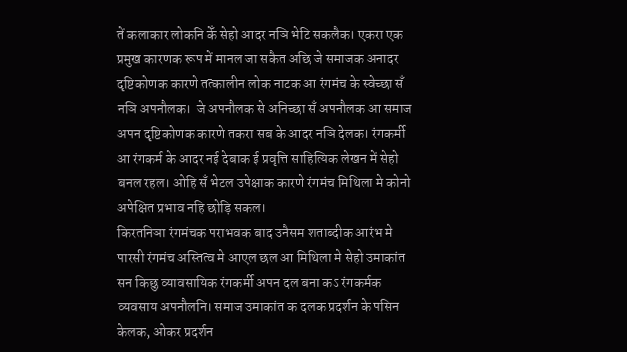तें कलाकार लोकनि केँ सेहो आदर नञि भेटि सकलैक। एकरा एक प्रमुख कारणक रूप में मानल जा सकैत अछि जे समाजक अनादर दृष्टिकोणक कारणे तत्कालीन लोक नाटक आ रंगमंच के स्वेच्छा सँ नञि अपनौलक।  जे अपनौलक से अनिच्छा सँ अपनौलक आ समाज अपन दृष्टिकोणक कारणे तकरा सब के आदर नञि देलक। रंगकर्मी आ रंगकर्म के आदर नई देबाक ई प्रवृत्ति साहित्यिक लेखन में सेहो बनल रहल। ओहि सँ भेटल उपेक्षाक कारणे रंगमंच मिथिला मे कोनो अपेक्षित प्रभाव नहि छोड़ि सकल।
किरतनिञा रंगमंचक पराभवक बाद उनैसम शताब्दीक आरंभ मे पारसी रंगमंच अस्तित्व मे आएल छल आ मिथिला मे सेहो उमाकांत सन किछु व्यावसायिक रंगकर्मी अपन दल बना कऽ रंगकर्मक व्यवसाय अपनौलनि। समाज उमाकांत क दलक प्रदर्शन के पसिन केलक, ओकर प्रदर्शन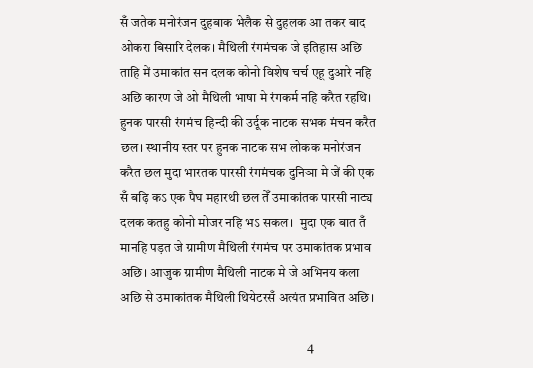सँ जतेक मनोरंजन दुहबाक भेलैक से दुहलक आ तकर बाद ओकरा बिसारि देलक। मैथिली रंगमंचक जे इतिहास अछि ताहि में उमाकांत सन दलक कोनो विशेष चर्च एहू दुआरे नहि अछि कारण जे ओ मैथिली भाषा मे रंगकर्म नहि करैत रहथि। हुनक पारसी रंगमंच हिन्दी की उर्दूक नाटक सभक मंचन करैत छल। स्थानीय स्तर पर हुनक नाटक सभ लोकक मनोरंजन करैत छल मुदा भारतक पारसी रंगमंचक दुनिञा मे जें की एक सँ बढ़ि कऽ एक पैघ महारथी छल तेँ उमाकांतक पारसी नाट्य दलक कतहु कोनो मोजर नहि भऽ सकल।  मुदा एक बात तँ मानहि पड़त जे ग्रामीण मैथिली रंगमंच पर उमाकांतक प्रभाव अछि। आजुक ग्रामीण मैथिली नाटक मे जे अभिनय कला अछि से उमाकांतक मैथिली थियेटरसँ अत्यंत प्रभावित अछि।

                                                                       4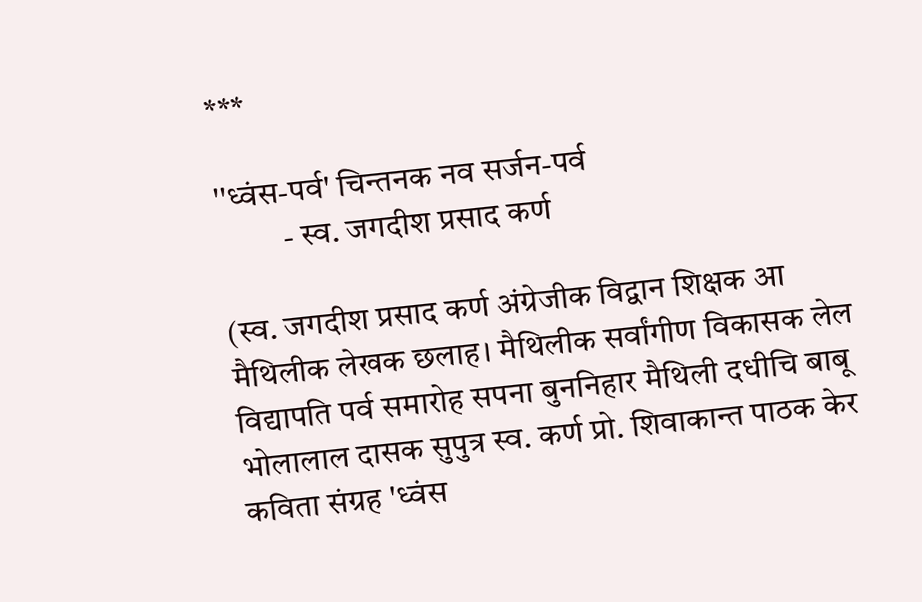***

''ध्वंस-पर्व' चिन्तनक नव सर्जन-पर्व
          - स्व. जगदीश प्रसाद कर्ण

(स्व. जगदीश प्रसाद कर्ण अंग्रेजीक विद्वान शिक्षक आ मैथिलीक लेखक छलाह। मैथिलीक सर्वांगीण विकासक लेल विद्यापति पर्व समारोह सपना बुननिहार मैथिली दधीचि बाबू भोलालाल दासक सुपुत्र स्व. कर्ण प्रो. शिवाकान्त पाठक केर कविता संग्रह 'ध्वंस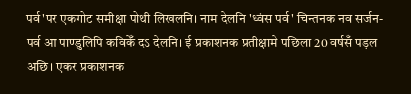पर्व'पर एकगोट समीक्षा पोथी लिखलनि। नाम देलनि 'ध्वंस पर्व' चिन्तनक नव सर्जन-पर्व आ पाण्डुलिपि कविकेँ दऽ देलनि। ई प्रकाशनक प्रतीक्षामे पछिला 20 वर्षसँ पड़ल अछि। एकर प्रकाशनक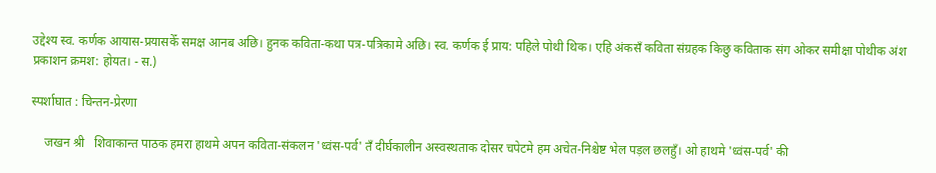उद्देश्य स्व. कर्णक आयास-प्रयासकेँ समक्ष आनब अछि। हुनक कविता-कथा पत्र-पत्रिकामे अछि। स्व. कर्णक ई प्राय: पहिले पोथी थिक। एहि अंकसँ कविता संग्रहक किछु कविताक संग ओकर समीक्षा पोथीक अंश प्रकाशन क्रमश: होयत। - स.)

स्पर्शाघात : चिन्तन-प्रेरणा

    जखन श्री   शिवाकान्त पाठक हमरा हाथमे अपन कविता-संकलन 'ध्वंस-पर्व' तँ दीर्घकालीन अस्वस्थताक दोसर चपेटमे हम अचेत-निश्चेष्ट भेल पड़ल छलहुँ। ओ हाथमे 'ध्वंस-पर्व' की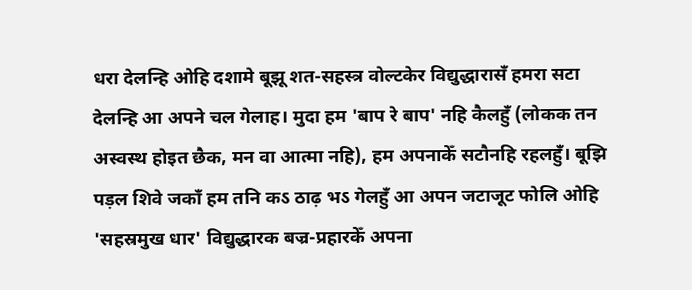धरा देलन्हि ओहि दशामे बूझू शत-सहस्त्र वोल्टकेर विद्युद्धारासँ हमरा सटा देलन्हि आ अपने चल गेलाह। मुदा हम 'बाप रे बाप' नहि कैलहुँ (लोकक तन अस्वस्थ होइत छैक, मन वा आत्मा नहि), हम अपनाकेँ सटौनहि रहलहुँ। बूझि पड़ल शिवे जकाँ हम तनि कऽ ठाढ़ भऽ गेलहुँ आ अपन जटाजूट फोलि ओहि 'सहस्रमुख धार' विद्युद्धारक बज्र-प्रहारकेँ अपना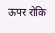ऊपर रोकि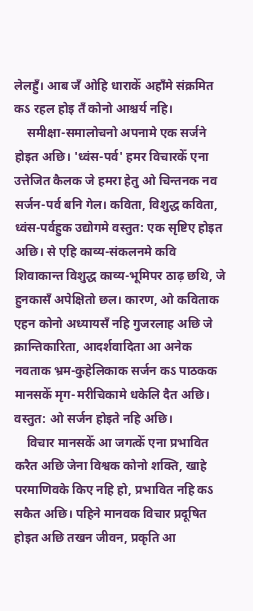लेलहुँ। आब जँ ओहि धाराकेँ अहाँमे संक्रमित कऽ रहल होइ तँ कोनो आश्चर्य नहि।
    समीक्षा-समालोचनो अपनामे एक सर्जने होइत अछि। 'ध्वंस-पर्व' हमर विचारकेँ एना उत्तेजित कैलक जे हमरा हेतु ओ चिन्तनक नव सर्जन-पर्व बनि गेल। कविता, विशुद्ध कविता, ध्वंस-पर्वहुक उद्योगमे वस्तुत: एक सृष्टिए होइत अछि। से एहि काव्य-संकलनमे कवि शिवाकान्त विशुद्ध काव्य-भूमिपर ठाढ़ छथि, जे हुनकासँ अपेक्षितो छल। कारण, ओ कविताक एहन कोनो अध्यायसँ नहि गुजरलाह अछि जे क्रान्तिकारिता, आदर्शवादिता आ अनेक नवताक भ्रम-कुहेलिकाक सर्जन कऽ पाठकक मानसकेँ मृग-मरीचिकामे धकेलि दैत अछि। वस्तुत: ओ सर्जन होइते नहि अछि।
    विचार मानसकेँ आ जगत्केँ एना प्रभावित करैत अछि जेना विश्वक कोनो शक्ति, खाहे परमाणिवके किए नहि हो, प्रभावित नहि कऽ सकैत अछि। पहिने मानवक विचार प्रदूषित होइत अछि तखन जीवन, प्रकृति आ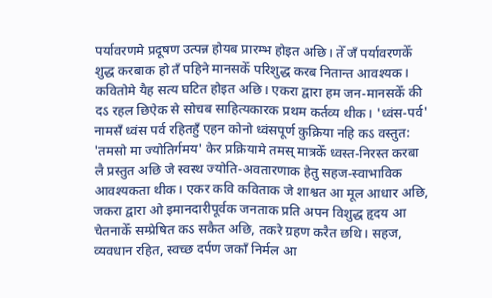पर्यावरणमे प्रदूषण उत्पन्न होयब प्रारम्भ होइत अछि। तेँ जँ पर्यावरणकेँ शुद्ध करबाक हो तँ पहिने मानसकेँ परिशुद्ध करब नितान्त आवश्यक। कवितोमे यैह सत्य घटित होइत अछि। एकरा द्वारा हम जन-मानसकेँ की दऽ रहल छिऐक से सोचब साहित्यकारक प्रथम कर्तव्य थीक। 'ध्वंस-पर्व' नामसँ ध्वंस पर्व रहितहुँ एहन कोनो ध्वंसपूर्ण कुक्रिया नहि कऽ वस्तुत: 'तमसो मा ज्योतिर्गमय' केर प्रक्रियामे तमस् मात्रकेँ ध्वस्त-निरस्त करबा लै प्रस्तुत अछि जे स्वस्थ ज्योति-अवतारणाक हेतु सहज-स्वाभाविक आवश्यकता थीक। एकर कवि कविताक जे शाश्वत आ मूल आधार अछि, जकरा द्वारा ओ इमानदारीपूर्वक जनताक प्रति अपन विशुद्ध हृदय आ चेतनाकेँ सम्प्रेषित कऽ सकैत अछि, तकरे ग्रहण करैत छथि। सहज, व्यवधान रहित, स्वच्छ दर्पण जकाँ निर्मल आ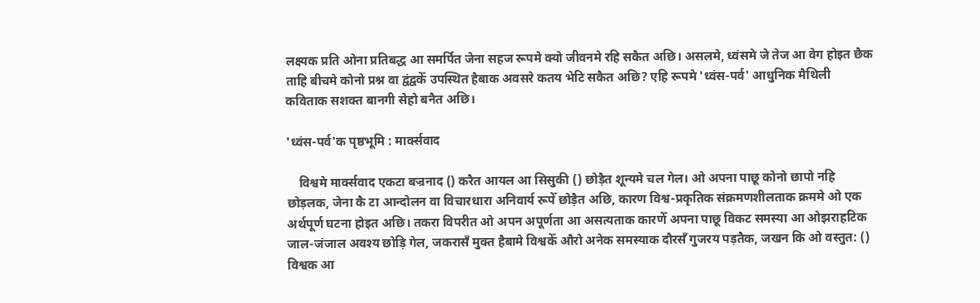लक्ष्यक प्रति ओना प्रतिबद्ध आ समर्पित जेना सहज रूपमे क्यो जीवनमे रहि सकैत अछि। असलमे, ध्वंसमे जे तेज आ वेग होइत छैक ताहि बीचमे कोनो प्रश्न वा द्वंद्वकेँ उपस्थित हैबाक अवसरे कतय भेटि सकैत अछि? एहि रूपमे 'ध्वंस-पर्व' आधुनिक मैथिली कविताक सशक्त बानगी सेहो बनैत अछि।

'ध्वंस-पर्व'क पृष्ठभूमि : मार्क्सवाद

    विश्वमे मार्क्सवाद एकटा बज्रनाद () करैत आयल आ सिसुकी () छोड़ैत शून्यमे चल गेल। ओ अपना पाछू कोनो छापो नहि छोड़लक, जेना कै टा आन्दोलन वा विचारधारा अनिवार्य रूपेँ छोड़ैत अछि, कारण विश्व-प्रकृतिक संक्रमणशीलताक क्रममे ओ एक अर्थपूर्ण घटना होइत अछि। तकरा विपरीत ओ अपन अपूर्णता आ असत्यताक कारणेँ अपना पाछू विकट समस्या आ ओझराहटिक जाल-जंजाल अवश्य छोड़ि गेल, जकरासँ मुक्त हैबामे विश्वकेँ औरो अनेक समस्याक दौरसँ गुजरय पड़तैक, जखन कि ओ वस्तुत: () विश्वक आ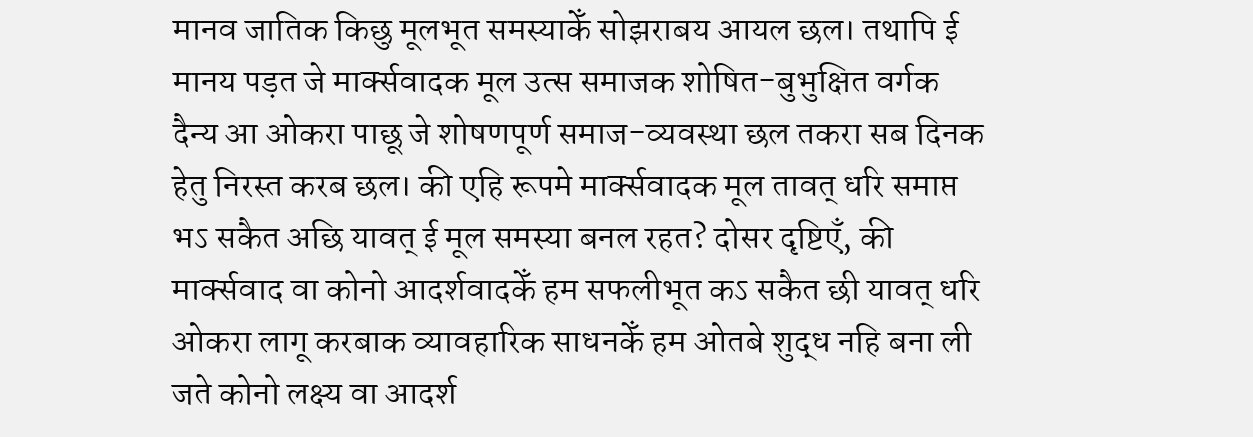मानव जातिक किछु मूलभूत समस्याकेँ सोझराबय आयल छल। तथापि ई मानय पड़त जे मार्क्सवादक मूल उत्स समाजक शोषित-बुभुक्षित वर्गक दैन्य आ ओकरा पाछू जे शोषणपूर्ण समाज-व्यवस्था छल तकरा सब दिनक हेतु निरस्त करब छल। की एहि रूपमे मार्क्सवादक मूल तावत् धरि समाप्त भऽ सकैत अछि यावत् ई मूल समस्या बनल रहत? दोसर दृष्टिएँ, की मार्क्सवाद वा कोनो आदर्शवादकेँ हम सफलीभूत कऽ सकैत छी यावत् धरि ओकरा लागू करबाक व्यावहारिक साधनकेँ हम ओतबे शुद्ध नहि बना ली जते कोनो लक्ष्य वा आदर्श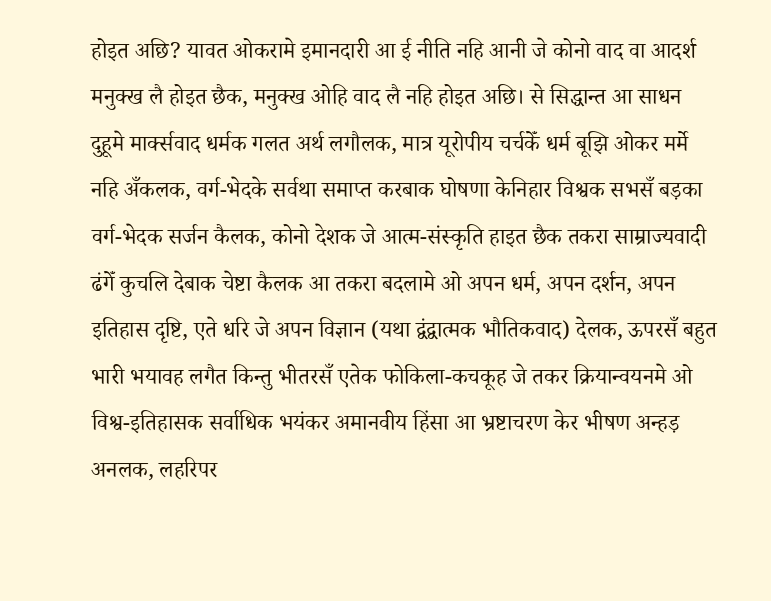होइत अछि? यावत ओकरामे इमानदारी आ ई नीति नहि आनी जे कोनो वाद वा आदर्श मनुक्ख लै होइत छैक, मनुक्ख ओहि वाद लै नहि होइत अछि। से सिद्धान्त आ साधन दुहूमे मार्क्सवाद धर्मक गलत अर्थ लगौलक, मात्र यूरोपीय चर्चकेँ धर्म बूझि ओकर मर्मे नहि अँकलक, वर्ग-भेदके सर्वथा समाप्त करबाक घोषणा केनिहार विश्वक सभसँ बड़का वर्ग-भेदक सर्जन कैलक, कोनो देशक जे आत्म-संस्कृति हाइत छैक तकरा साम्राज्यवादी ढंगेँ कुचलि देबाक चेष्टा कैलक आ तकरा बदलामे ओ अपन धर्म, अपन दर्शन, अपन इतिहास दृष्टि, एते धरि जे अपन विज्ञान (यथा द्वंद्वात्मक भौतिकवाद) देलक, ऊपरसँ बहुत भारी भयावह लगैत किन्तु भीतरसँ एतेक फोकिला-कचकूह जे तकर क्रियान्वयनमे ओ विश्व-इतिहासक सर्वाधिक भयंकर अमानवीय हिंसा आ भ्रष्टाचरण केर भीषण अन्हड़ अनलक, लहरिपर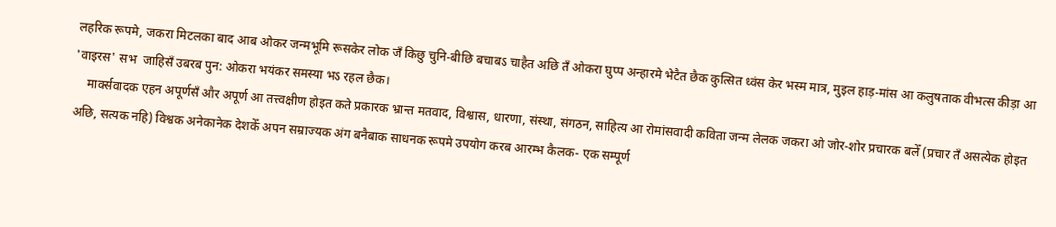लहरिक रूपमे, जकरा मिटलका बाद आब ओकर जन्मभूमि रूसकेर लोक जँ किछु चुनि-बीछि बचाबऽ चाहैत अछि तँ ओकरा घुप्प अन्हारमे भेटैत छैक कुत्सित ध्वंस केर भस्म मात्र, मुइल हाड़-मांस आ कलुषताक वीभत्स कीड़ा आ 'वाइरस' सभ  जाहिसँ उबरब पुन: ओकरा भयंकर समस्या भऽ रहल छैक।
    मार्क्सवादक एहन अपूर्णसँ और अपूर्ण आ तत्त्वक्षीण होइत कते प्रकारक भ्रान्त मतवाद, विश्वास, धारणा, संस्था, संगठन, साहित्य आ रोमांसवादी कविता जन्म लेलक जकरा ओ जोर-शोर प्रचारक बलेँ (प्रचार तँ असत्येक होइत अछि, सत्यक नहि) विश्वक अनेकानेक देशकेँ अपन सम्राज्यक अंग बनैबाक साधनक रूपमे उपयोग करब आरम्भ कैलक- एक सम्पूर्ण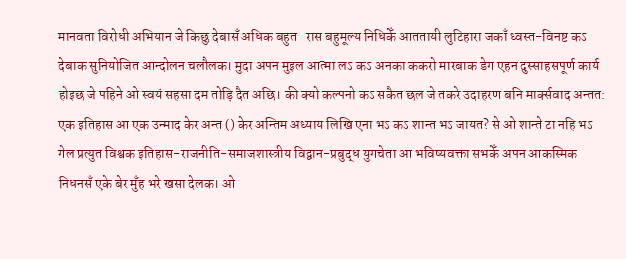मानवता विरोधी अभियान जे किछु देबासँ अधिक बहुत   रास बहुमूल्य निधिकेँ आततायी लुटिहारा जकाँ ध्वस्त-विनष्ट कऽ देबाक सुनियोजित आन्दोलन चलौलक। मुदा अपन मुइल आत्मा लऽ कऽ अनका ककरो मारबाक डेग एहन दुस्साहसपूर्ण कार्य होइछ जे पहिने ओ स्वयं सहसा दम तोड़ि दैत अछि। की क्यो कल्पनो कऽ सकैत छल जे तकरे उदाहरण बनि मार्क्सवाद अन्तत: एक इतिहास आ एक उन्माद केर अन्त () केर अन्तिम अध्याय लिखि एना भऽ कऽ शान्त भऽ जायत? से ओ शान्ते टा नहि भऽ गेल प्रत्युत विश्वक इतिहास-राजनीति-समाजशास्त्रीय विद्वान-प्रबुद्ध युगचेता आ भविष्यवक्ता सभकेँ अपन आकस्मिक निधनसँ एके बेर मुँह भरे खसा देलक। ओ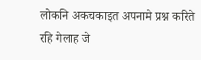लोकनि अकचकाइत अपनामे प्रश्न करिते रहि गेलाह जे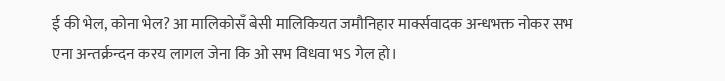ई की भेल, कोना भेल? आ मालिकोसँ बेसी मालिकियत जमौनिहार मार्क्सवादक अन्धभक्त नोकर सभ एना अन्तर्क्रन्दन करय लागल जेना कि ओ सभ विधवा भऽ गेल हो।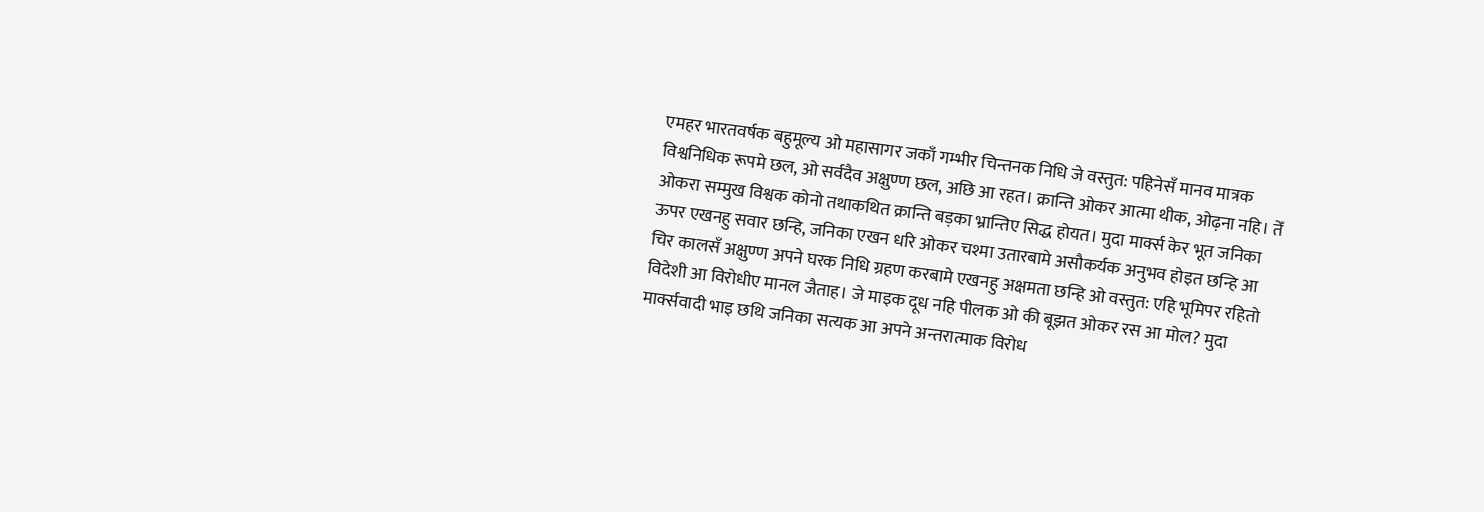एमहर भारतवर्षक बहुमूल्य ओ महासागर जकाँ गम्भीर चिन्तनक निधि जे वस्तुत: पहिनेसँ मानव मात्रक विश्वनिधिक रूपमे छल, ओ सर्वदैव अक्षुण्ण छल, अछि आ रहत। क्रान्ति ओकर आत्मा थीक, ओढ़ना नहि। तेँ ओकरा सम्मुख विश्वक कोनो तथाकथित क्रान्ति बड़का भ्रान्तिए सिद्ध होयत। मुदा मार्क्स केर भूत जनिका ऊपर एखनहु सवार छन्हि, जनिका एखन धरि ओकर चश्मा उतारबामे असौकर्यक अनुभव होइत छन्हि आ चिर कालसँ अक्षुण्ण अपने घरक निधि ग्रहण करबामे एखनहु अक्षमता छन्हि ओ वस्तुत: एहि भूमिपर रहितो विदेशी आ विरोधीए मानल जैताह। जे माइक दूध नहि पीलक ओ की बूझत ओकर रस आ मोल? मुदा मार्क्सवादी भाइ छथि जनिका सत्यक आ अपने अन्तरात्माक विरोध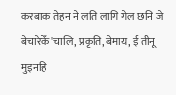करबाक तेहन ने लति लागि गेल छनि जे बेचारेकेँ 'चालि, प्रकृति, बेमाय, ई तीनू मुइनहि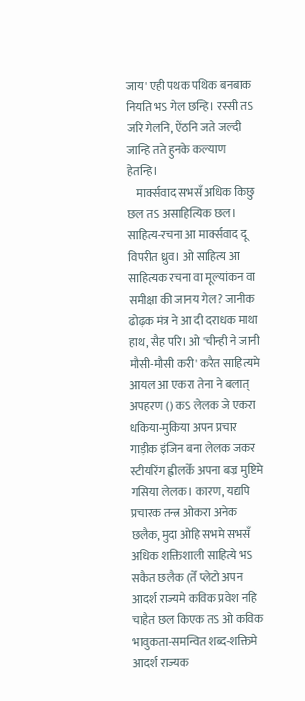जाय' एही पथक पथिक बनबाक नियति भऽ गेल छन्हि। रस्सी तऽ जरि गेलनि, ऐंठनि जते जल्दी जान्हि तते हुनके कल्याण हेतन्हि।
    मार्क्सवाद सभसँ अधिक किछु छल तऽ असाहित्यिक छल। साहित्य-रचना आ मार्क्सवाद दू विपरीत ध्रुव। ओ साहित्य आ साहित्यक रचना वा मूल्यांकन वा समीक्षा की जानय गेल? जानीक ढोढ़क मंत्र ने आ दी दराधक माथा हाथ, सैह परि। ओ 'चीन्ही ने जानी मौसी-मौसी करी' करैत साहित्यमे आयल आ एकरा तेना ने बलात् अपहरण () कऽ लेलक जे एकरा धकिया-मुकिया अपन प्रचार गाड़ीक इंजिन बना लेलक जकर स्टीयरिंग ह्वीलकेँ अपना बज्र मुष्टिमे गसिया लेलक। कारण, यद्यपि प्रचारक तन्त्र ओकरा अनेक छलैक, मुदा ओहि सभमे सभसँ अधिक शक्तिशाली साहित्ये भऽ सकैत छलैक (तेँ प्लेटो अपन आदर्श राज्यमे कविक प्रवेश नहि चाहैत छल किएक तऽ ओ कविक भावुकता-समन्वित शब्द-शक्तिमे आदर्श राज्यक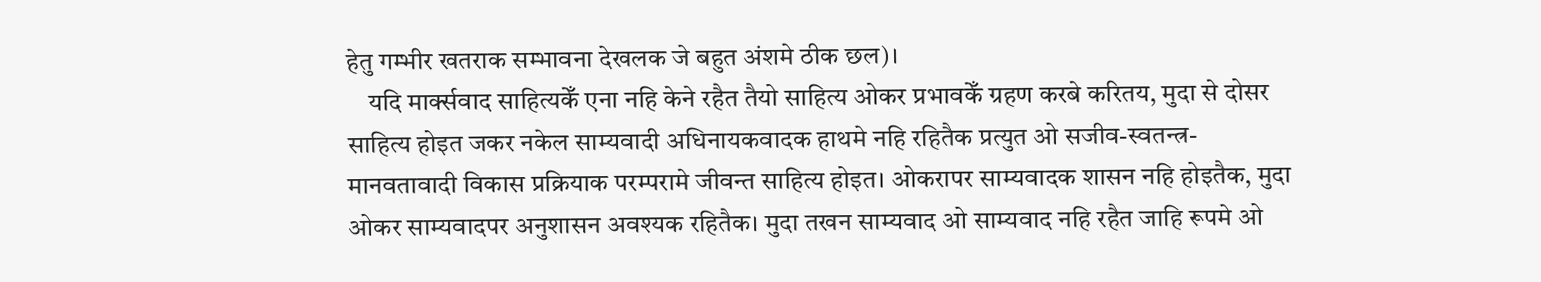हेतु गम्भीर खतराक सम्भावना देखलक जे बहुत अंशमे ठीक छल)।
    यदि मार्क्सवाद साहित्यकेँ एना नहि केने रहैत तैयो साहित्य ओकर प्रभावकेँ ग्रहण करबे करितय, मुदा से दोसर साहित्य होइत जकर नकेल साम्यवादी अधिनायकवादक हाथमे नहि रहितैक प्रत्युत ओ सजीव-स्वतन्त्र-मानवतावादी विकास प्रक्रियाक परम्परामे जीवन्त साहित्य होइत। ओकरापर साम्यवादक शासन नहि होइतैक, मुदा ओकर साम्यवादपर अनुशासन अवश्यक रहितैक। मुदा तखन साम्यवाद ओ साम्यवाद नहि रहैत जाहि रूपमे ओ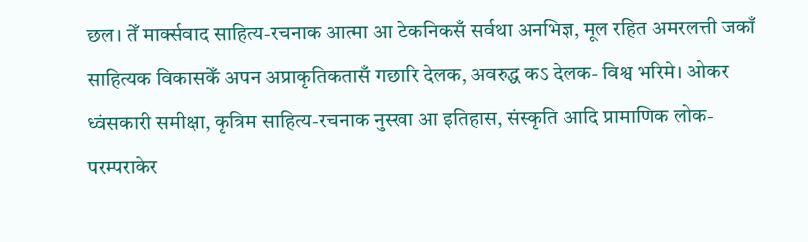छल। तेँ मार्क्सवाद साहित्य-रचनाक आत्मा आ टेकनिकसँ सर्वथा अनभिज्ञ, मूल रहित अमरलत्ती जकाँ साहित्यक विकासकेँ अपन अप्राकृतिकतासँ गछारि देलक, अवरुद्ध कऽ देलक- विश्व भरिमे। ओकर ध्वंसकारी समीक्षा, कृत्रिम साहित्य-रचनाक नुस्खा आ इतिहास, संस्कृति आदि प्रामाणिक लोक-परम्पराकेर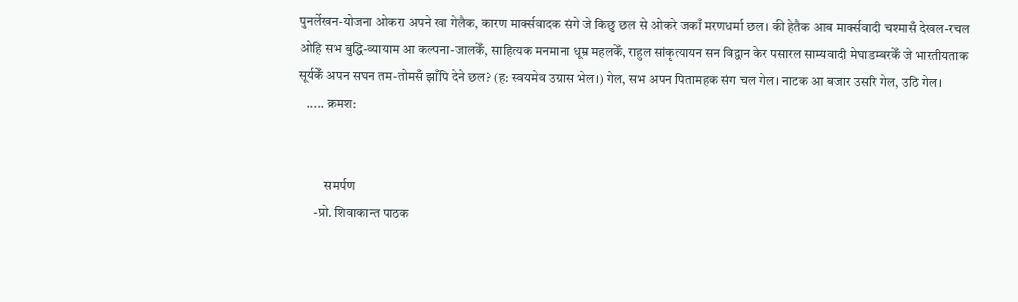पुनर्लेखन-योजना ओकरा अपने खा गेलैक, कारण मार्क्सवादक संगे जे किछु छल से ओकरे जकाँ मरणधर्मा छल। की हेतैक आब मार्क्सवादी चश्मासँ देखल-रचल ओहि सभ बुद्धि-व्यायाम आ कल्पना-जालकेँ, साहित्यक मनमाना धूम्र महलकेँ, राहुल सांकृत्यायन सन विद्वान केर पसारल साम्यवादी मेघाडम्बरकेँ जे भारतीयताक सूर्यकेँ अपन सघन तम-तोमसँ झाँपि देने छल? (ह: स्वयमेव उग्रास भेल।) गेल, सभ अपन पितामहक संग चल गेल। नाटक आ बजार उसरि गेल, उठि गेल।
   ..... क्रमश:


          समर्पण
      -प्रो. शिवाकान्त पाठक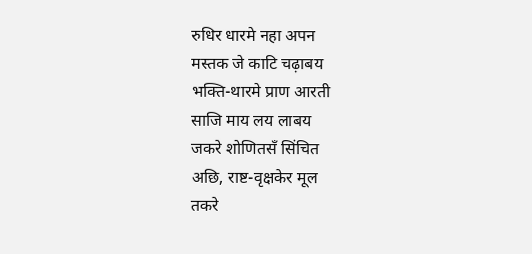रुधिर धारमे नहा अपन
मस्तक जे काटि चढ़ाबय
भक्ति-थारमे प्राण आरती
साजि माय लय लाबय
जकरे शोणितसँ सिंचित
अछि, राष्ट-वृक्षकेर मूल
तकरे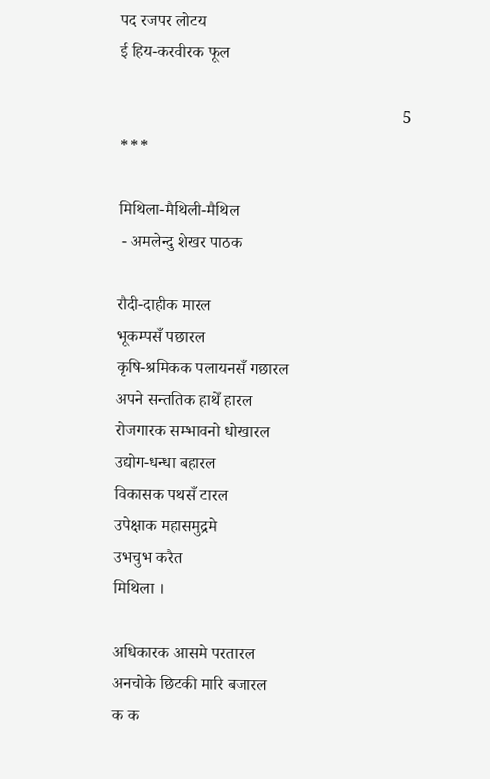पद रजपर लोटय
ई हिय-करवीरक फूल

                                                                    5
***

मिथिला-मैथिली-मैथिल
 - अमलेन्दु शेखर पाठक

रौदी-दाहीक मारल
भूकम्पसँ पछारल
कृषि-श्रमिकक पलायनसँ गछारल
अपने सन्ततिक हाथेँ हारल
रोजगारक सम्भावनो धोखारल
उद्योग-धन्धा बहारल
विकासक पथसँ टारल
उपेक्षाक महासमुद्रमे
उभचुभ करैत
मिथिला ।

अधिकारक आसमे परतारल
अनचोके छिटकी मारि बजारल
क क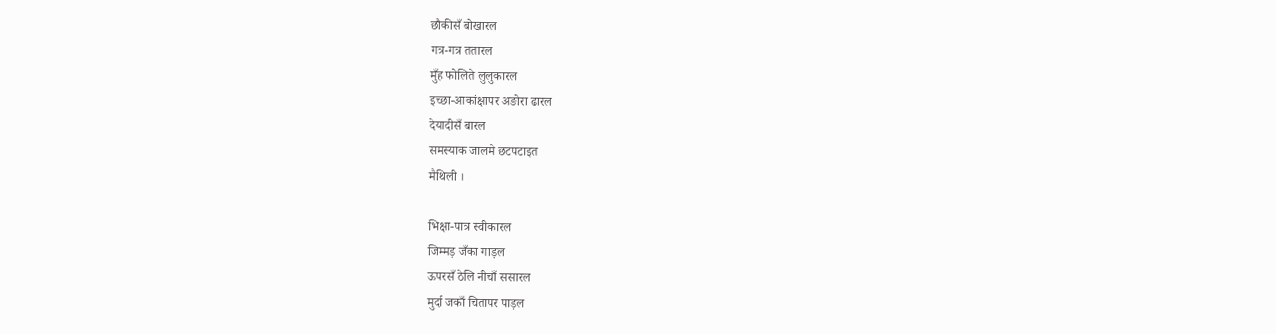छौकीसँ बोखारल
गत्र-गत्र ततारल
मुँह फोलिते लुलुकारल
इच्छा-आकांक्षापर अङोरा ढारल
देयादीसँ बारल
समस्याक जालमे छटपटाइत
मैथिली ।

भिक्षा-पात्र स्वीकारल
जिम्मड़ जँका गाड़ल
ऊपरसँ ठेलि नीचाँ ससारल
मुर्दा जकाँ चितापर पाड़ल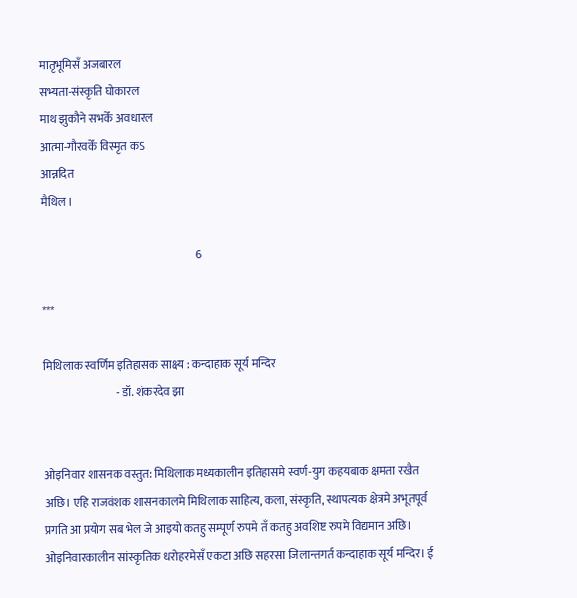मातृभूमिसँ अजबारल
सभ्यता-संस्कृति घोकारल
माथ झुकौने सभकेँ अवधारल
आत्मा-गौरवकेँ विस्मृत कऽ
आन्नदित
मैथिल ।

                                                                    6

***

मिथिलाक स्वर्णिम इतिहासक साक्ष्य : कन्दाहाक सूर्य मन्दिर
                                - डॉ. शंकरदेव झा


ओइनिवार शासनक वस्तुत: मिथिलाक मध्यकालीन इतिहासमे स्वर्ण-युग कहयबाक क्षमता रखैत अछि। एहि राजवंशक शासनकालमे मिथिलाक साहित्य, कला, संस्कृति, स्थापत्यक क्षेत्रमे अभूतपूर्व प्रगति आ प्रयोग सब भेल जे आइयो कतहु सम्पूर्ण रुपमे तँ कतहु अवशिष्ट रुपमे विद्यमान अछि। ओइनिवारकालीन सांस्कृतिक धरोहरमेसँ एकटा अछि सहरसा जिलान्तगर्त कन्दाहाक सूर्य मन्दिर। ई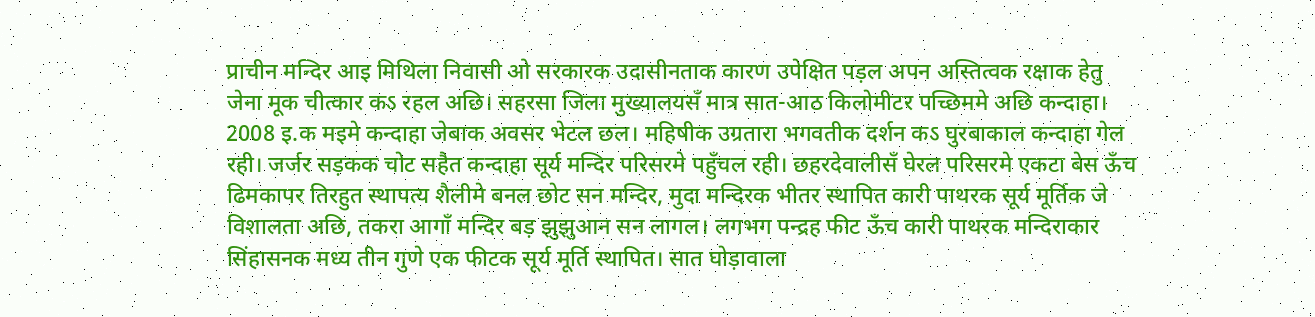प्राचीन मन्दिर आइ मिथिला निवासी ओ सरकारक उदासीनताक कारण उपेक्षित पड़ल अपन अस्तित्वक रक्षाक हेतु जेना मूक चीत्कार कऽ रहल अछि। सहरसा जिला मुख्यालयसँ मात्र सात-आठ किलोमीटर पच्छिममे अछि कन्दाहा। 2008 इ.क मइमे कन्दाहा जेबाक अवसर भेटल छल। महिषीक उग्रतारा भगवतीक दर्शन कऽ घुरबाकाल कन्दाहा गेल रही। जर्जर सड़कक चोट सहैत कन्दाहा सूर्य मन्दिर परिसरमे पहुँचल रही। छहरदेवालीसँ घेरल परिसरमे एकटा बेस ऊँच ढिमकापर तिरहुत स्थापत्य शैलीमे बनल छोट सन मन्दिर, मुदा मन्दिरक भीतर स्थापित कारी पाथरक सूर्य मूर्तिक जे विशालता अछि, तकरा आगाँ मन्दिर बड़ झुझुआन सन लागल। लगभग पन्द्रह फीट ऊँच कारी पाथरक मन्दिराकार सिंहासनक मध्य तीन गुणे एक फीटक सूर्य मूर्ति स्थापित। सात घोड़ावाला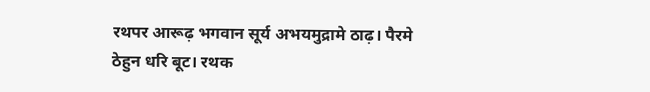रथपर आरूढ़ भगवान सूर्य अभयमुद्रामे ठाढ़। पैरमे ठेहुन धरि बूट। रथक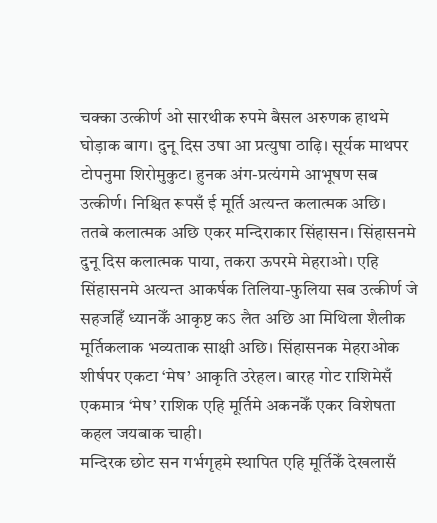चक्का उत्कीर्ण ओ सारथीक रुपमे बैसल अरुणक हाथमे घोड़ाक बाग। दुनू दिस उषा आ प्रत्युषा ठाढ़ि। सूर्यक माथपर टोपनुमा शिरोमुकुट। हुनक अंग-प्रत्यंगमे आभूषण सब उत्कीर्ण। निश्चित रूपसँ ई मूर्ति अत्यन्त कलात्मक अछि। ततबे कलात्मक अछि एकर मन्दिराकार सिंहासन। सिंहासनमे दुनू दिस कलात्मक पाया, तकरा ऊपरमे मेहराओ। एहि सिंहासनमे अत्यन्त आकर्षक तिलिया-फुलिया सब उत्कीर्ण जे सहजहिँ ध्यानकेँ आकृष्ट कऽ लैत अछि आ मिथिला शैलीक मूर्तिकलाक भव्यताक साक्षी अछि। सिंहासनक मेहराओक शीर्षपर एकटा ‘मेष’ आकृति उरेहल। बारह गोट राशिमेसँ एकमात्र ‘मेष’ राशिक एहि मूर्तिमे अकनकेँ एकर विशेषता कहल जयबाक चाही।
मन्दिरक छोट सन गर्भगृहमे स्थापित एहि मूर्तिकेँ देखलासँ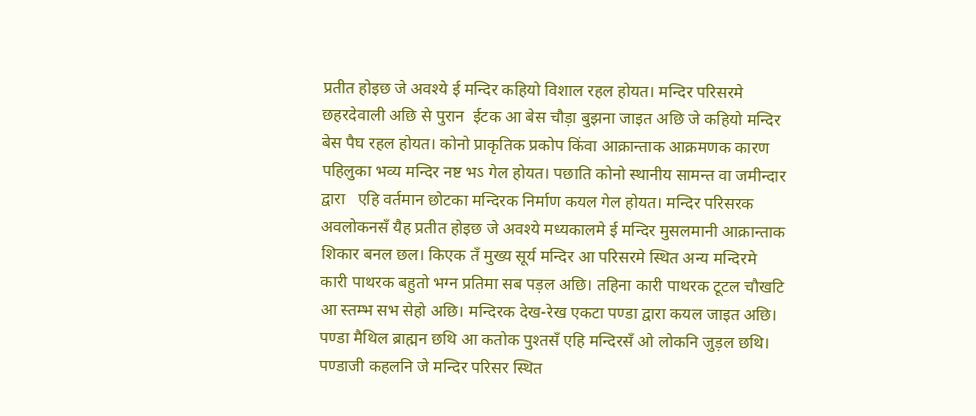प्रतीत होइछ जे अवश्ये ई मन्दिर कहियो विशाल रहल होयत। मन्दिर परिसरमे छहरदेवाली अछि से पुरान  ईटक आ बेस चौड़ा बुझना जाइत अछि जे कहियो मन्दिर बेस पैघ रहल होयत। कोनो प्राकृतिक प्रकोप किंवा आक्रान्ताक आक्रमणक कारण पहिलुका भव्य मन्दिर नष्ट भऽ गेल होयत। पछाति कोनो स्थानीय सामन्त वा जमीन्दार द्वारा   एहि वर्तमान छोटका मन्दिरक निर्माण कयल गेल होयत। मन्दिर परिसरक अवलोकनसँ यैह प्रतीत होइछ जे अवश्ये मध्यकालमे ई मन्दिर मुसलमानी आक्रान्ताक शिकार बनल छल। किएक तँ मुख्य सूर्य मन्दिर आ परिसरमे स्थित अन्य मन्दिरमे कारी पाथरक बहुतो भग्न प्रतिमा सब पड़ल अछि। तहिना कारी पाथरक टूटल चौखटि आ स्तम्भ सभ सेहो अछि। मन्दिरक देख-रेख एकटा पण्डा द्वारा कयल जाइत अछि। पण्डा मैथिल ब्राह्मन छथि आ कतोक पुश्तसँ एहि मन्दिरसँ ओ लोकनि जुड़ल छथि। पण्डाजी कहलनि जे मन्दिर परिसर स्थित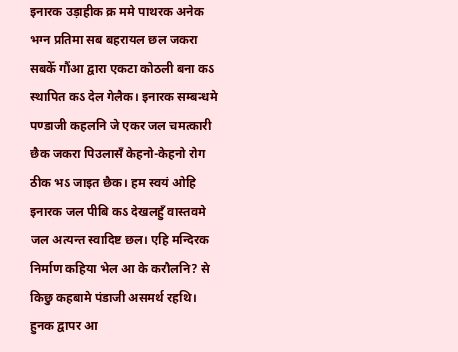इनारक उड़ाहीक क्र ममे पाथरक अनेक भग्न प्रतिमा सब बहरायल छल जकरा सबकेँ गौंआ द्वारा एकटा कोठली बना कऽ स्थापित कऽ देल गेलैक। इनारक सम्बन्धमे पण्डाजी कहलनि जे एकर जल चमत्कारी छैक जकरा पिउलासँ केहनो-केहनो रोग ठीक भऽ जाइत छैक। हम स्वयं ओहि इनारक जल पीबि कऽ देखलहुँ वास्तवमे जल अत्यन्त स्वादिष्ट छल। एहि मन्दिरक निर्माण कहिया भेल आ के करौलनि? से किछु कहबामे पंडाजी असमर्थ रहथि। हुनक द्वापर आ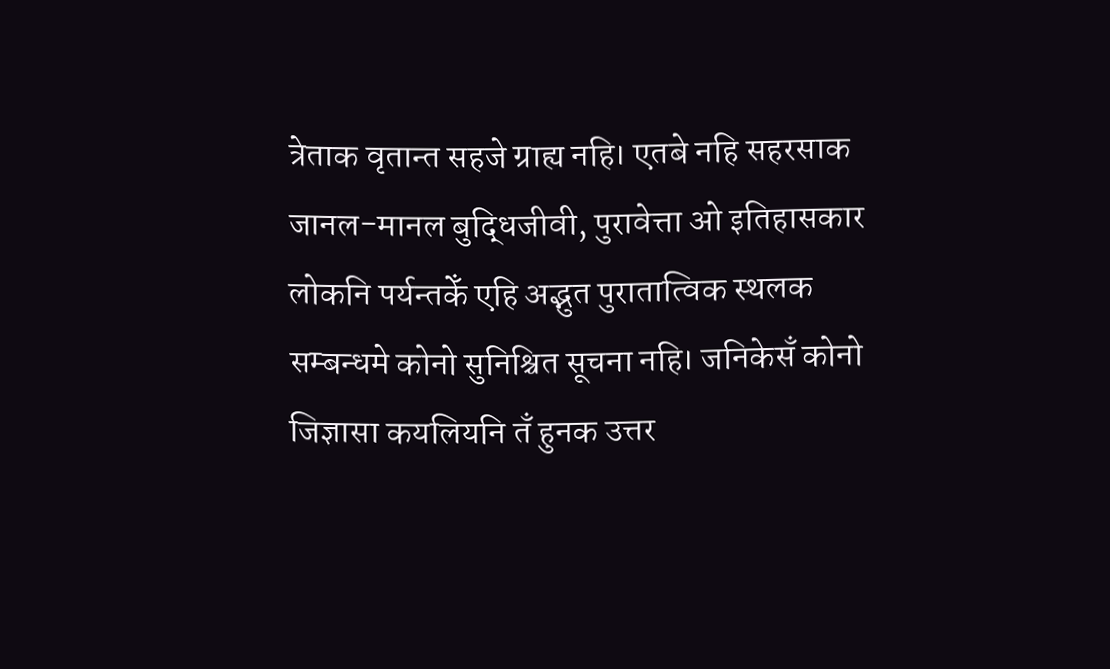त्रेताक वृतान्त सहजे ग्राह्य नहि। एतबे नहि सहरसाक जानल-मानल बुद्धिजीवी, पुरावेत्ता ओ इतिहासकार लोकनि पर्यन्तकेँ एहि अद्भुत पुरातात्विक स्थलक सम्बन्धमे कोनो सुनिश्चित सूचना नहि। जनिकेसँ कोनो जिज्ञासा कयलियनि तँ हुनक उत्तर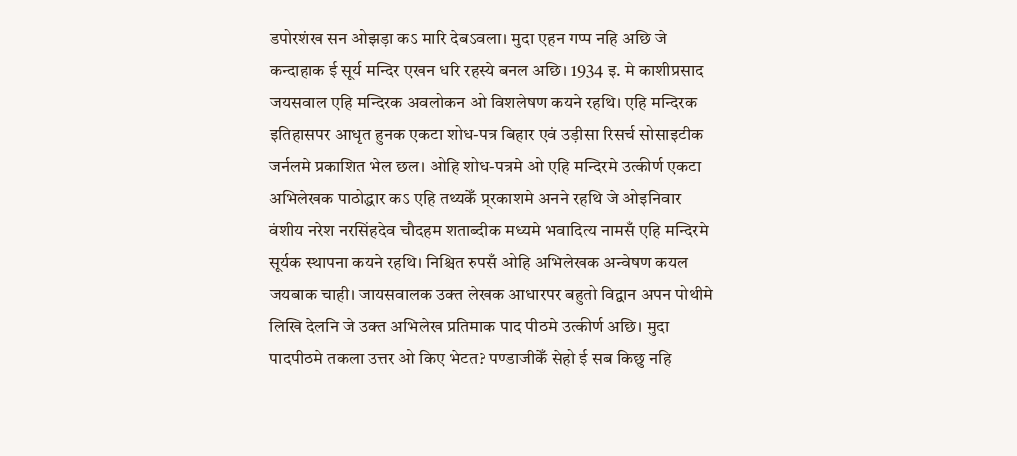डपोरशंख सन ओझड़ा कऽ मारि देबऽवला। मुदा एहन गप्प नहि अछि जे कन्दाहाक ई सूर्य मन्दिर एखन धरि रहस्ये बनल अछि। 1934 इ. मे काशीप्रसाद जयसवाल एहि मन्दिरक अवलोकन ओ विशलेषण कयने रहथि। एहि मन्दिरक इतिहासपर आधृत हुनक एकटा शोध-पत्र बिहार एवं उड़ीसा रिसर्च सोसाइटीक जर्नलमे प्रकाशित भेल छल। ओहि शोध-पत्रमे ओ एहि मन्दिरमे उत्कीर्ण एकटा अभिलेखक पाठोद्धार कऽ एहि तथ्यकेँ प्र्रकाशमे अनने रहथि जे ओइनिवार वंशीय नरेश नरसिंहदेव चौदहम शताब्दीक मध्यमे भवादित्य नामसँ एहि मन्दिरमे सूर्यक स्थापना कयने रहथि। निश्चित रुपसँ ओहि अभिलेखक अन्वेषण कयल जयबाक चाही। जायसवालक उक्त लेखक आधारपर बहुतो विद्वान अपन पोथीमे लिखि देलनि जे उक्त अभिलेख प्रतिमाक पाद पीठमे उत्कीर्ण अछि। मुदा पादपीठमे तकला उत्तर ओ किए भेटत? पण्डाजीकेँ सेहो ई सब किछु नहि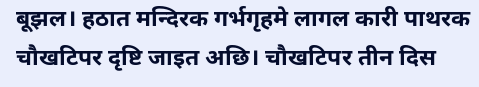बूझल। हठात मन्दिरक गर्भगृहमे लागल कारी पाथरक चौखटिपर दृष्टि जाइत अछि। चौखटिपर तीन दिस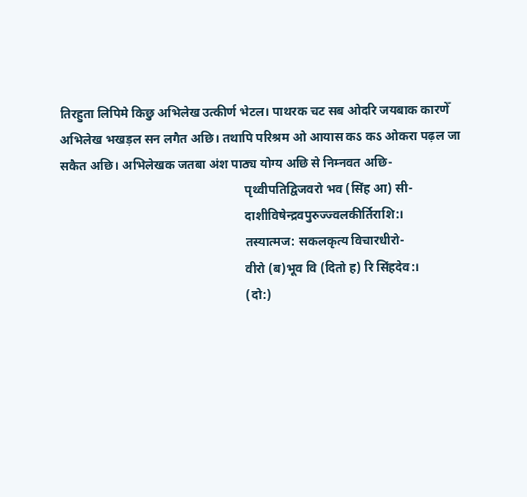तिरहुता लिपिमे किछु अभिलेख उत्कीर्ण भेटल। पाथरक चट सब ओदरि जयबाक कारणेँ अभिलेख भखड़ल सन लगैत अछि। तथापि परिश्रम ओ आयास कऽ कऽ ओकरा पढ़ल जा सकैत अछि। अभिलेखक जतबा अंश पाठ्य योग्य अछि से निम्नवत अछि-
                                                           पृथ्वीपतिद्विजवरो भव (सिंह आ) सी-
                                                           दाशीविषेन्द्रवपुरुज्ज्वलकीर्तिराशि:।
                                                           तस्यात्मज: सकलकृत्य विचारधीरो-
                                                           वीरो (ब)भूव वि (दितो ह) रि सिंहदेव:।
                                                           (दो:)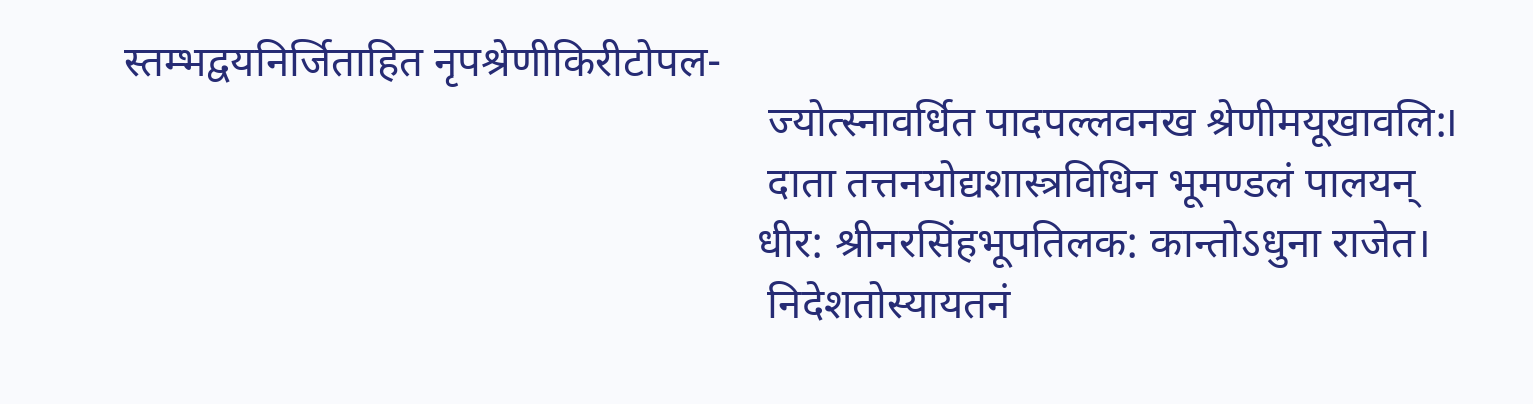स्तम्भद्वयनिर्जिताहित नृपश्रेणीकिरीटोपल-
                                                           ज्योत्स्नावर्धित पादपल्लवनख श्रेणीमयूखावलि:।
                                                           दाता तत्तनयोद्यशास्त्रविधिन भूमण्डलं पालयन्
                                                          धीर: श्रीनरसिंहभूपतिलक: कान्तोऽधुना राजेत।
                                                           निदेशतोस्यायतनं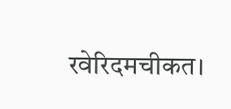रवेरिदमचीकत।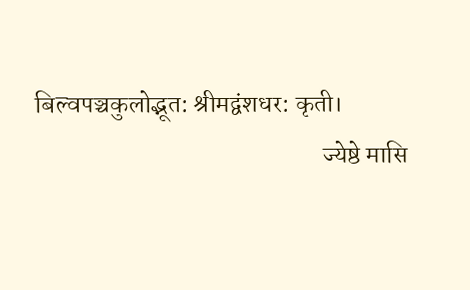बिल्वपञ्चकुलोद्भूत: श्रीमद्वंशधर: कृती।
                                                         ज्येष्ठे मासि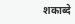शकाब्दे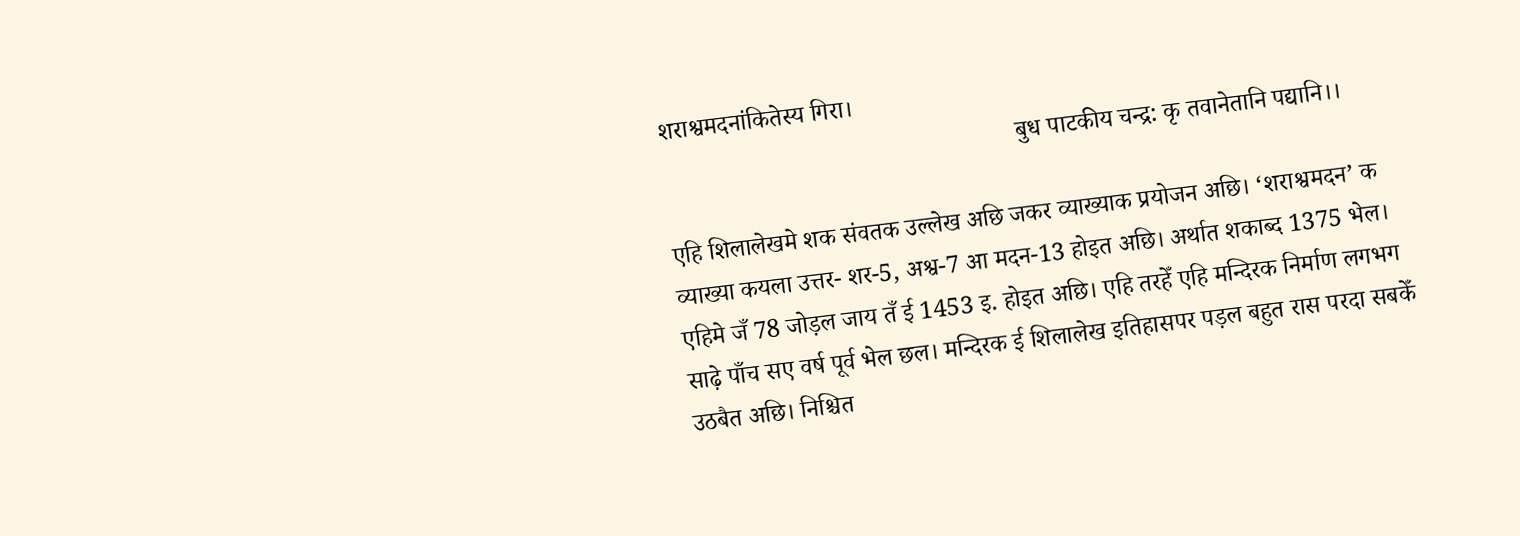शराश्वमदनांकितेस्य गिरा।
                                                         बुध पाटकीय चन्द्र: कृ तवानेतानि पद्यानि।।

एहि शिलालेखमे शक संवतक उल्लेख अछि जकर व्याख्याक प्रयोजन अछि। ‘शराश्वमदन’ क व्याख्या कयला उत्तर- शर-5, अश्व-7 आ मदन-13 होइत अछि। अर्थात शकाब्द 1375 भेल। एहिमे जँ 78 जोड़ल जाय तँ ई 1453 इ. होइत अछि। एहि तरहेँ एहि मन्दिरक निर्माण लगभग साढ़े पाँच सए वर्ष पूर्व भेल छल। मन्दिरक ई शिलालेख इतिहासपर पड़ल बहुत रास परदा सबकेँ  उठबैत अछि। निश्चित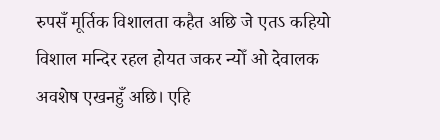रुपसँ मूर्तिक विशालता कहैत अछि जे एतऽ कहियो विशाल मन्दिर रहल होयत जकर न्योँ ओ देवालक अवशेष एखनहुँ अछि। एहि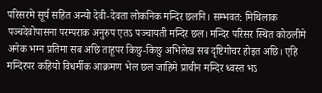परिसरमे सूर्य सहित अन्यो देवी-देवता लोकनिक मन्दिर छलनि। सम्भवत: मिथिलाक पञ्चदेवोपासना परम्पराक अनुरुप एतऽ पञ्चायती मन्दिर छल। मन्दिर परिसर स्थित कोठलीमे अनेक भग्न प्रतिमा सब अछि ताहूपर किछु-किछु अभिलेख सब दृष्टिगोचर होइत अछि। एहि मन्दिरपर कहियो विधर्मीक आक्रमण भेल छल जाहिमे प्राचीन मन्दिर ध्वस्त भऽ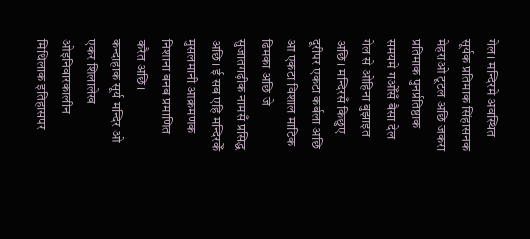गेल। मन्दिरमे अवस्थित सूर्यक प्रतिमाक सिंहासनक मेहराओ टूटल अछि जकरा प्रतिमाक पुनर्प्रतिष्ठाक समयमे गओँसँ बैसा देल गेल से ओहिना बुझाइत अछि। मन्दिरसँ किछुए दूरीपर एकटा कर्बला अछि आ एकटा विशाल माटिक ढिमका अछि जे सुजातगढ़ीक नामसँ प्रसिद्ध अछि। ई सब एहि मन्दिरकेँ मुसलमानी आक्रमणक निशाना बनब प्रमाणित करैत अछि।
कन्दाहाक सूर्य मन्दिर ओ एकर शिलालेख ओइनिवारकालीन मिथिलाक इतिहासपर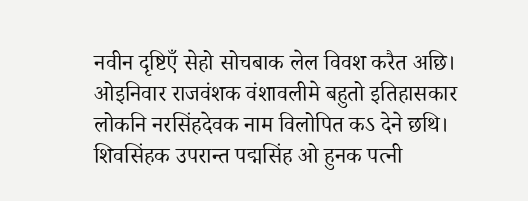नवीन दृष्टिएँ सेहो सोचबाक लेल विवश करैत अछि। ओइनिवार राजवंशक वंशावलीमे बहुतो इतिहासकार लोकनि नरसिंहदेवक नाम विलोपित कऽ देने छथि। शिवसिंहक उपरान्त पद्मसिंह ओ हुनक पत्नी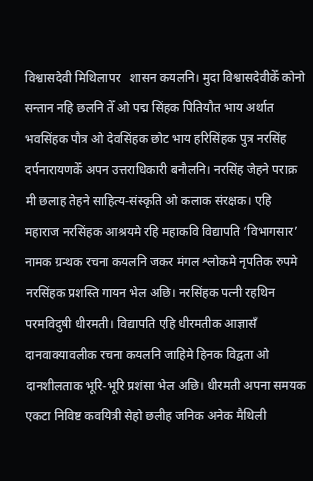विश्वासदेवी मिथिलापर   शासन कयलनि। मुदा विश्वासदेवीकेँ कोनो सन्तान नहि छलनि तेँ ओ पद्म सिंहक पितियौत भाय अर्थात भवसिंहक पौत्र ओ देवसिंहक छोट भाय हरिसिंहक पुत्र नरसिंह दर्पनारायणकेँ अपन उत्तराधिकारी बनौलनि। नरसिंह जेहने पराक्र मी छलाह तेहने साहित्य-संस्कृति ओ कलाक संरक्षक। एहि महाराज नरसिंहक आश्रयमे रहि महाकवि विद्यापति ‘विभागसार’ नामक ग्रन्थक रचना कयलनि जकर मंगल श्लोकमे नृपतिक रुपमे नरसिंहक प्रशस्ति गायन भेल अछि। नरसिंहक पत्नी रहथिन परमविदुषी धीरमती। विद्यापति एहि धीरमतीक आज्ञासँ दानवाक्यावलीक रचना कयलनि जाहिमे हिनक विद्वता ओ दानशीलताक भूरि-भूरि प्रशंसा भेल अछि। धीरमती अपना समयक एकटा निविष्ट कवयित्री सेहो छलीह जनिक अनेक मैथिली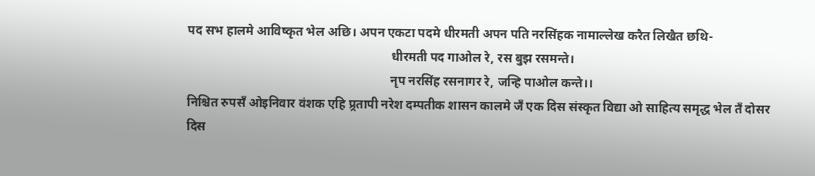पद सभ हालमे आविष्कृत भेल अछि। अपन एकटा पदमे धीरमती अपन पति नरसिंहक नामाल्लेख करैत लिखैत छथि-
                                                                 धीरमती पद गाओल रे, रस बुझ रसमन्ते।
                                                                 नृप नरसिंह रसनागर रे, जन्हि पाओल कन्ते।।
निश्चित रुपसँ ओइनिवार वंशक एहि प्र्रतापी नरेश दम्पतीक शासन कालमे जँ एक दिस संस्कृत विद्या ओ साहित्य समृद्ध भेल तँ दोसर दिस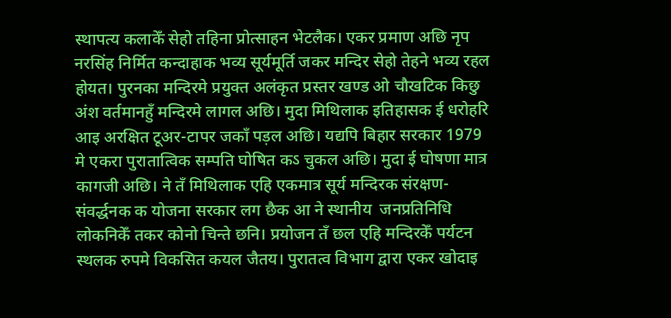स्थापत्य कलाकेँ सेहो तहिना प्रोत्साहन भेटलैक। एकर प्रमाण अछि नृप नरसिंह निर्मित कन्दाहाक भव्य सूर्यमूर्ति जकर मन्दिर सेहो तेहने भव्य रहल होयत। पुरनका मन्दिरमे प्रयुक्त अलंकृत प्रस्तर खण्ड ओ चौखटिक किछु अंश वर्तमानहुँ मन्दिरमे लागल अछि। मुदा मिथिलाक इतिहासक ई धरोहरि आइ अरक्षित टूअर-टापर जकाँ पड़ल अछि। यद्यपि बिहार सरकार 1979 मे एकरा पुरातात्विक सम्पति घोषित कऽ चुकल अछि। मुदा ई घोषणा मात्र कागजी अछि। ने तँ मिथिलाक एहि एकमात्र सूर्य मन्दिरक संरक्षण-संवर्द्धनक क योजना सरकार लग छैक आ ने स्थानीय  जनप्रतिनिधि लोकनिकेँ तकर कोनो चिन्ते छनि। प्रयोजन तँ छल एहि मन्दिरकेँ पर्यटन स्थलक रुपमे विकसित कयल जैतय। पुरातत्व विभाग द्वारा एकर खोदाइ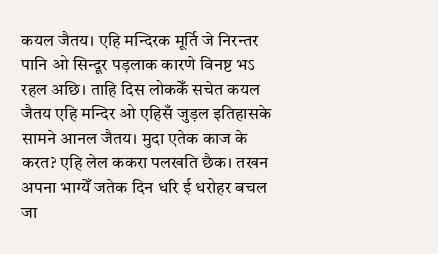कयल जैतय। एहि मन्दिरक मूर्ति जे निरन्तर पानि ओ सिन्दूर पड़लाक कारणे विनष्ट भऽ रहल अछि। ताहि दिस लोककेँ सचेत कयल जैतय एहि मन्दिर ओ एहिसँ जुड़ल इतिहासके सामने आनल जैतय। मुदा एतेक काज के करत? एहि लेल ककरा पलखति छैक। तखन अपना भाग्येँ जतेक दिन धरि ई धरोहर बचल जा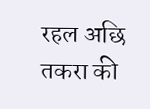रहल अछि तकरा की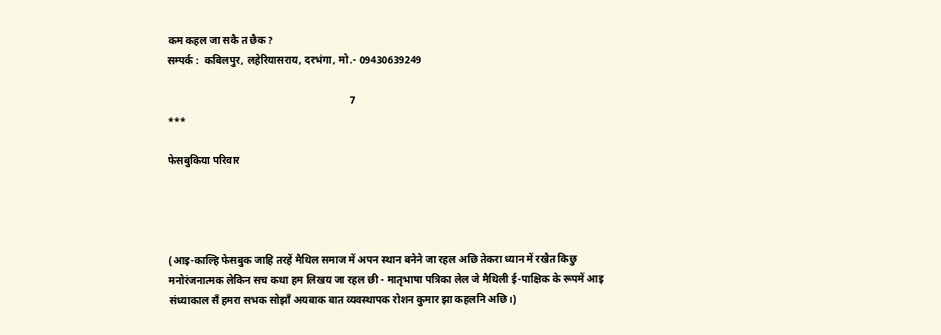कम कहल जा सकै त छैक?
सम्पर्क :  कबिलपुर, लहेरियासराय, दरभंगा, मो.- 09430639249

                                                                      7
***

फेसबुकिया परिवार




(आइ-काल्हि फेसबुक जाहि तरहें मैथिल समाज में अपन स्थान बनेने जा रहल अछि तेकरा ध्यान में रखैत किछु मनोरंजनात्मक लेकिन सच कथा हम लिखय जा रहल छी - मातृभाषा पत्रिका लेल जे मैथिली ई-पाक्षिक के रूपमें आइ संध्याकाल सँ हमरा सभक सोझाँ अयबाक बात व्यवस्थापक रोशन कुमार झा कहलनि अछि।)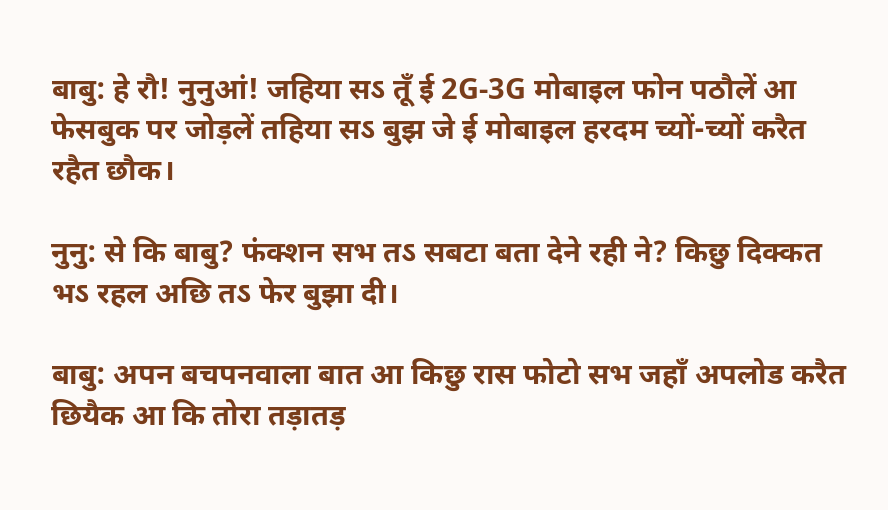बाबु: हे रौ! नुनुआं! जहिया सऽ तूँ ई 2G-3G मोबाइल फोन पठौलें आ फेसबुक पर जोड़लें तहिया सऽ बुझ जे ई मोबाइल हरदम च्यों-च्यों करैत रहैत छौक।

नुनु: से कि बाबु? फंक्शन सभ तऽ सबटा बता देने रही ने? किछु दिक्कत भऽ रहल अछि तऽ फेर बुझा दी।

बाबु: अपन बचपनवाला बात आ किछु रास फोटो सभ जहाँ अपलोड करैत छियैक आ कि तोरा तड़ातड़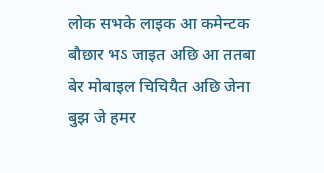लोक सभके लाइक आ कमेन्टक बौछार भऽ जाइत अछि आ ततबा बेर मोबाइल चिचियैत अछि जेना बुझ जे हमर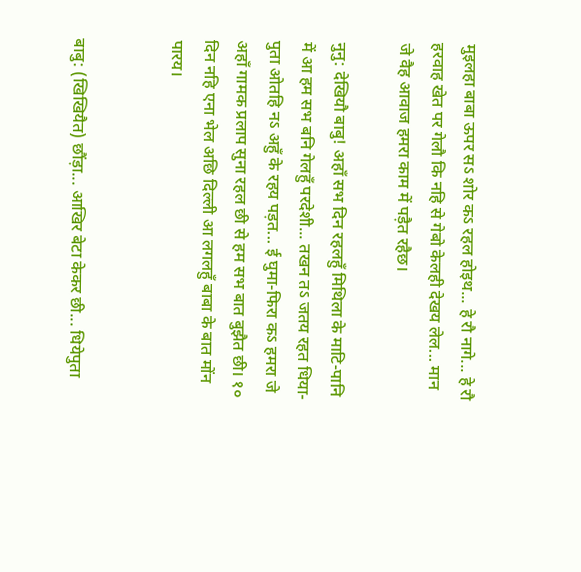मुइलहा बाबा ऊपर सऽ शोर कऽ रहल होइथ... हे रौ नागे... हे रौ हरवाह खेत पर गेलौ कि नहि से गेबो केलही देखय लेल... मान जे वैह आवाज हमरा काम में पड़ैत रहैछ।

नुनु: देखियौ बाबु! अहाँ सभ दिन रहलहुँ मिथिला के माटि-पानि में आ हम सभ बनि गेलहुँ परदेशी... तखन तऽ जतय रहत धिया-पुता ओतहि नऽ अहुँ के रहय पड़त... ई घुमा-फिरा कऽ हमरा जे अहाँ गामक प्रलाप सुना रहल छी से हम सभ बात बुझैत छी। १० दिन नहि एना भेल अछि दिल्ली आ लगलहुँ बाबा के बात मोंन पारय।


बाबु: (खिखियैत) छौंड़ा... आखिर बेटा केकर छी... धियेपुता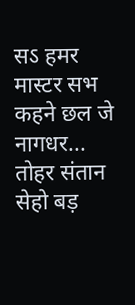सऽ हमर मास्टर सभ कहने छल जे नागधर... तोहर संतान सेहो बड़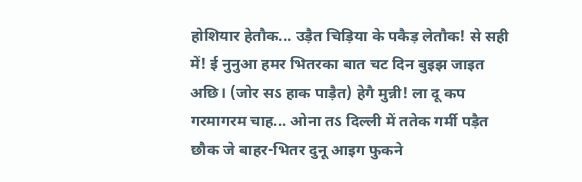होशियार हेतौक... उड़ैत चिड़िया के पकैड़ लेतौक! से सही में! ई नुनुआ हमर भितरका बात चट दिन बुइझ जाइत अछि। (जोर सऽ हाक पाड़ैत) हेगै मुन्नी! ला दू कप गरमागरम चाह... ओना तऽ दिल्ली में ततेक गर्मी पड़ैत छौक जे बाहर-भितर दुनू आइग फुकने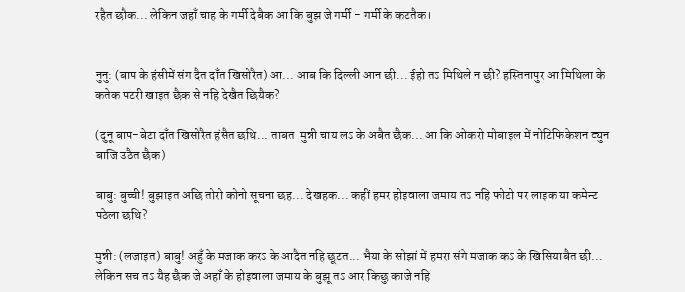रहैत छौक... लेकिन जहाँ चाह के गर्मी देबैक आ कि बुझ जे गर्मी - गर्मी के कटतैक।


नुनु: (बाप के हंसीमें संग दैत दाँत खिसोरैत) आ... आब कि दिल्ली आन छी... ईहो तऽ मिथिले न छी? हस्तिनापुर आ मिथिला के कतेक पटरी खाइत छैक से नहि देखैत छियैक?

(दुनू बाप-बेटा दाँत खिसोरैत हंसैत छथि... ताबत  मुन्नी चाय लऽ के अबैत छैक... आ कि ओकरो मोबाइल में नोटिफिकेशन ट्युन बाजि उठैत छैक)

बाबु: बुच्ची! बुझाइत अछि तोरो कोनो सूचना छह... देखहक... कहीं हमर होइवाला जमाय तऽ नहि फोटो पर लाइक या कमेन्ट पठेला छथि?

मुन्नी: (लजाइत) बाबु! अहुँ के मजाक करऽ के आदैत नहि छूटत... भैया के सोझां में हमरा संगे मजाक कऽ के खिसियाबैत छी... लेकिन सच तऽ यैह छैक जे अहाँ के होइवाला जमाय के बुझू तऽ आर किछु काजे नहि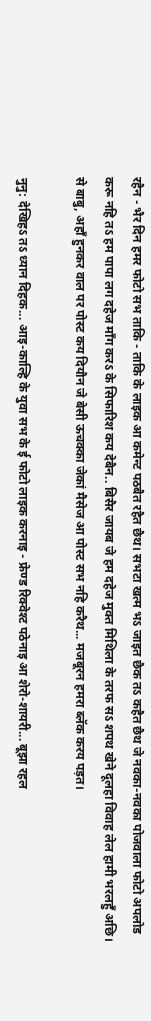रहैन - भैर दिन हमर फोटो सभ ताकि - ताकि के लाइक आ कमेन्ट पठबैत रहैत छैथ। सभटा खत्म भऽ जाइत छैक तऽ कहैत छैथ जे नवका-नवका पोजवाला फोटो अपलोड करू नहि तऽ हम पापा लग दहेज माँग करऽ के सिफारिश कय देबैन.. बिसैर जायब जे हम दहेज मुक्त मिथिला के तरफ सऽ शपथ खेने दूलहा विवाह लेल हामी भरलहुँ अछि। से बाबु, अहाँ हुनकर वाल पर पोस्ट कय दियौन जे बेसी ऊचक्का जेकां मैसेज आ पोस्ट सभ नहि करैथ... मजबूरन हमरा ब्लॅक करय पड़त।

नुनु: देखिहऽ तऽ ध्यान दिहक... आइ-काल्हि के युवा सभ के ई फोटो लाइक करनाइ - फ्रेण्ड रिक्वेश्ट पठेनाइ आ शेरो-शायरी... बूझा रहल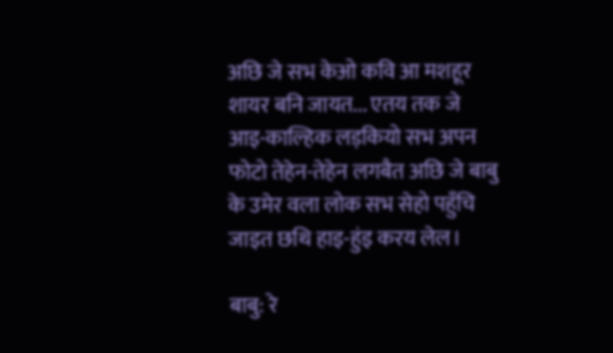अछि जे सभ केओ कवि आ मशहूर शायर बनि जायत... एतय तक जे आइ-काल्हिक लड़कियो सभ अपन फोटो तेहेन-तेहेन लगबैत अछि जे बाबु के उमेर वला लोक सभ सेहो पहुँचि जाइत छथि हाइ-हुंइ करय लेल।

बाबु: रे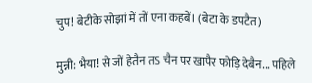चुप! बेटीके सोझां में तों एना कहबें। (बेटा के डपटैत)

मुन्नी: भैया! से जों हेतैन तऽ चैन पर खापैर फोड़ि देबैन... पहिले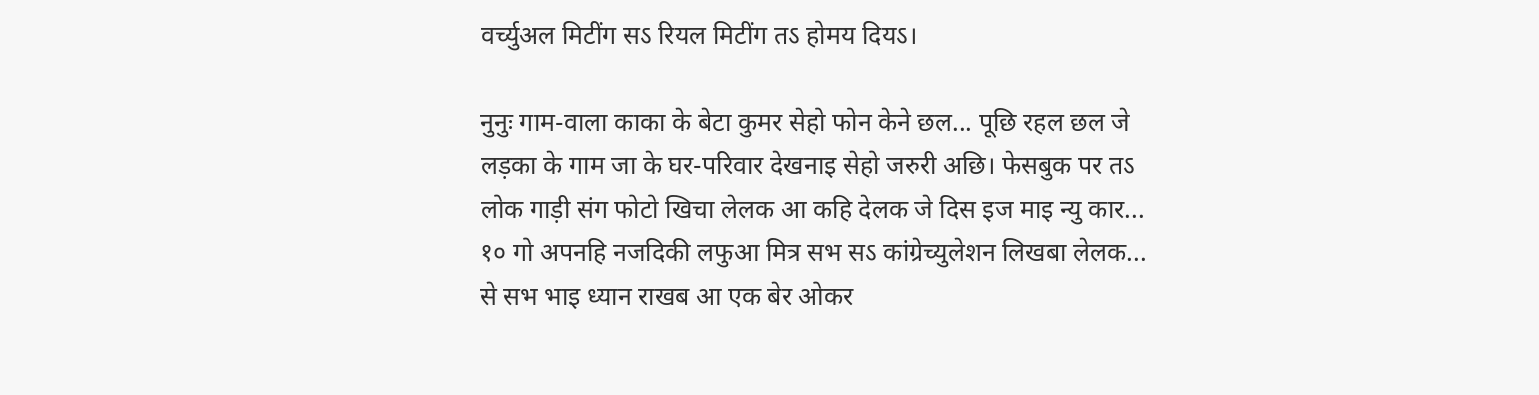वर्च्युअल मिटींग सऽ रियल मिटींग तऽ होमय दियऽ।

नुनुः गाम-वाला काका के बेटा कुमर सेहो फोन केने छल... पूछि रहल छल जे लड़का के गाम जा के घर-परिवार देखनाइ सेहो जरुरी अछि। फेसबुक पर तऽ लोक गाड़ी संग फोटो खिचा लेलक आ कहि देलक जे दिस इज माइ न्यु कार... १० गो अपनहि नजदिकी लफुआ मित्र सभ सऽ कांग्रेच्युलेशन लिखबा लेलक... से सभ भाइ ध्यान राखब आ एक बेर ओकर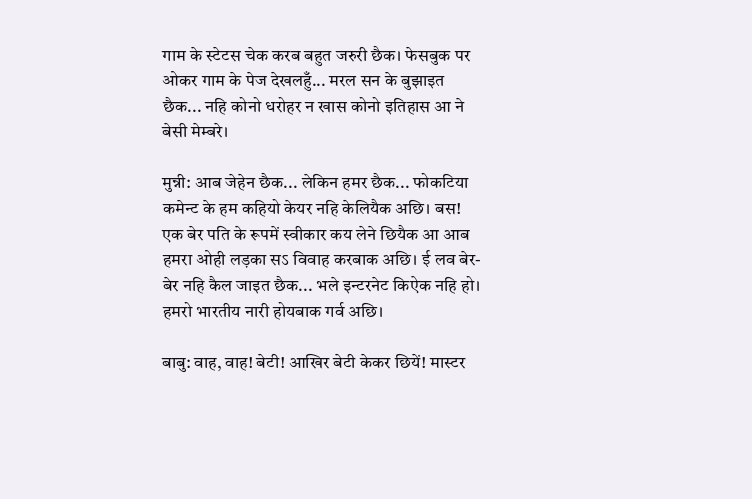गाम के स्टेटस चेक करब बहुत जरुरी छैक। फेसबुक पर ओकर गाम के पेज देखलहुँ... मरल सन के बुझाइत छैक... नहि कोनो धरोहर न खास कोनो इतिहास आ ने बेसी मेम्बरे।

मुन्नी: आब जेहेन छैक... लेकिन हमर छैक... फोकटिया कमेन्ट के हम कहियो केयर नहि केलियैक अछि। बस! एक बेर पति के रूपमें स्वीकार कय लेने छियैक आ आब हमरा ओही लड़का सऽ विवाह करबाक अछि। ई लव बेर-बेर नहि कैल जाइत छैक... भले इन्टरनेट किऐक नहि हो। हमरो भारतीय नारी होयबाक गर्व अछि।

बाबु: वाह, वाह! बेटी! आखिर बेटी केकर छियें! मास्टर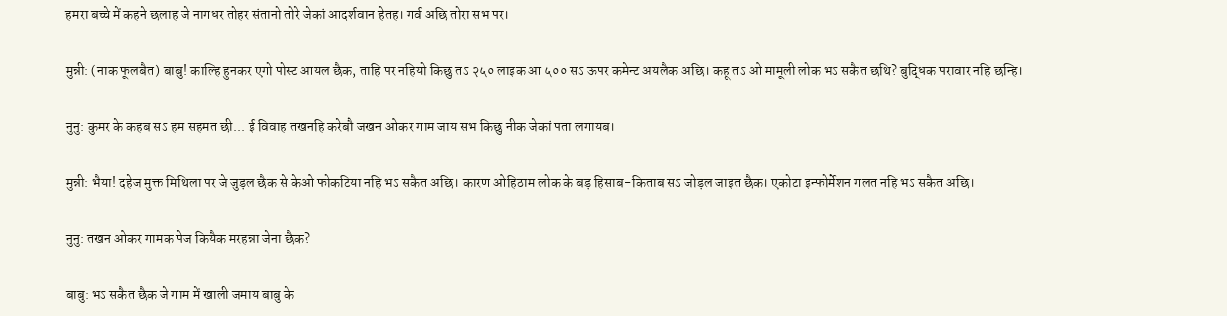हमरा बच्चे में कहने छलाह जे नागधर तोहर संतानो तोरे जेकां आदर्शवान हेतह। गर्व अछि तोरा सभ पर।

मुन्नी: (नाक फूलबैत) बाबु! काल्हि हुनकर एगो पोस्ट आयल छैक, ताहि पर नहियो किछु तऽ २५० लाइक आ ५०० सऽ ऊपर कमेन्ट अयलैक अछि। कहू तऽ ओ मामूली लोक भऽ सकैत छथि? बुद्धिक परावार नहि छन्हि।

नुनु: कुमर के कहब सऽ हम सहमत छी... ई विवाह तखनहि करेबौ जखन ओकर गाम जाय सभ किछु नीक जेकां पता लगायब।

मुन्नी: भैया! दहेज मुक्त मिथिला पर जे जुड़ल छैक से केओ फोकटिया नहि भऽ सकैत अछि। कारण ओहिठाम लोक के बड़ हिसाब-किताब सऽ जोड़ल जाइत छैक। एकोटा इन्फोर्मेशन गलत नहि भऽ सकैत अछि।

नुनु: तखन ओकर गामक पेज कियैक मरहन्ना जेना छैक?

बाबु: भऽ सकैत छैक जे गाम में खाली जमाय बाबु के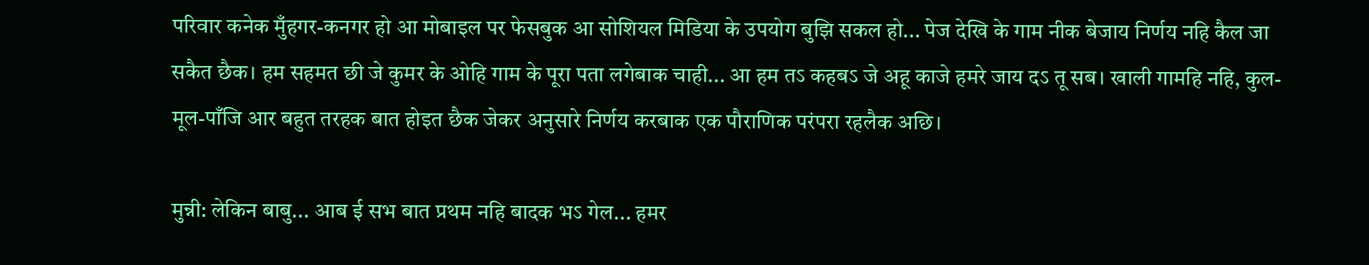परिवार कनेक मुँहगर-कनगर हो आ मोबाइल पर फेसबुक आ सोशियल मिडिया के उपयोग बुझि सकल हो... पेज देखि के गाम नीक बेजाय निर्णय नहि कैल जा सकैत छैक। हम सहमत छी जे कुमर के ओहि गाम के पूरा पता लगेबाक चाही... आ हम तऽ कहबऽ जे अहू काजे हमरे जाय दऽ तू सब। खाली गामहि नहि, कुल-मूल-पाँजि आर बहुत तरहक बात होइत छैक जेकर अनुसारे निर्णय करबाक एक पौराणिक परंपरा रहलैक अछि।

मुन्नी: लेकिन बाबु... आब ई सभ बात प्रथम नहि बादक भऽ गेल... हमर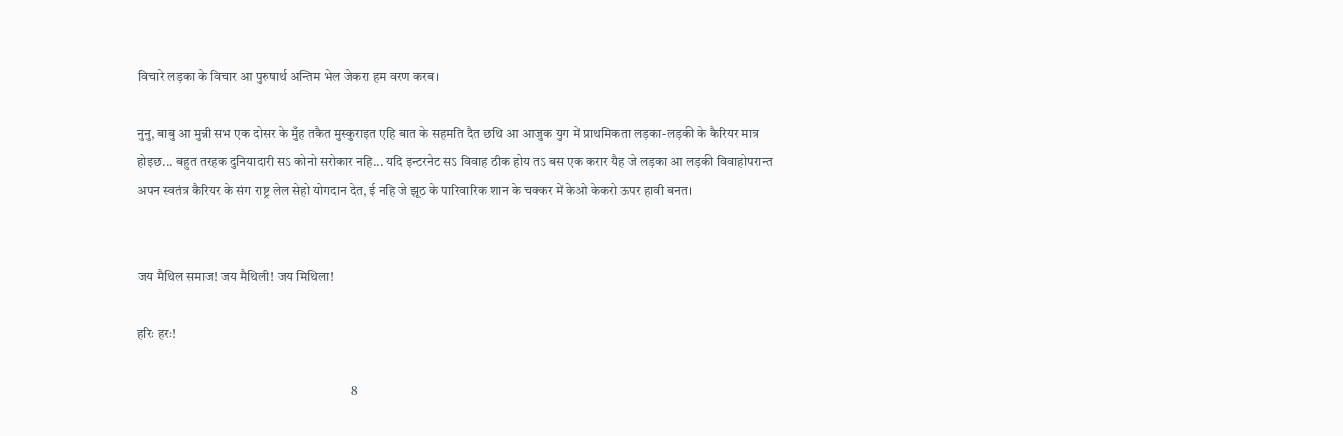विचारे लड़का के विचार आ पुरुषार्थ अन्तिम भेल जेकरा हम वरण करब।

नुनु, बाबु आ मुन्नी सभ एक दोसर के मुँह तकैत मुस्कुराइत एहि बात के सहमति दैत छथि आ आजुक युग में प्राथमिकता लड़का-लड़की के कैरियर मात्र होइछ... बहुत तरहक दुनियादारी सऽ कोनो सरोकार नहि... यदि इन्टरनेट सऽ विवाह ठीक होय तऽ बस एक करार यैह जे लड़का आ लड़की विवाहोपरान्त अपन स्वतंत्र कैरियर के संग राष्ट्र लेल सेहो योगदान देत, ई नहि जे झूठ के पारिवारिक शान के चक्कर में केओ केकरो ऊपर हावी बनत।


जय मैथिल समाज! जय मैथिली! जय मिथिला!

हरिः हरः!

                                                                                 8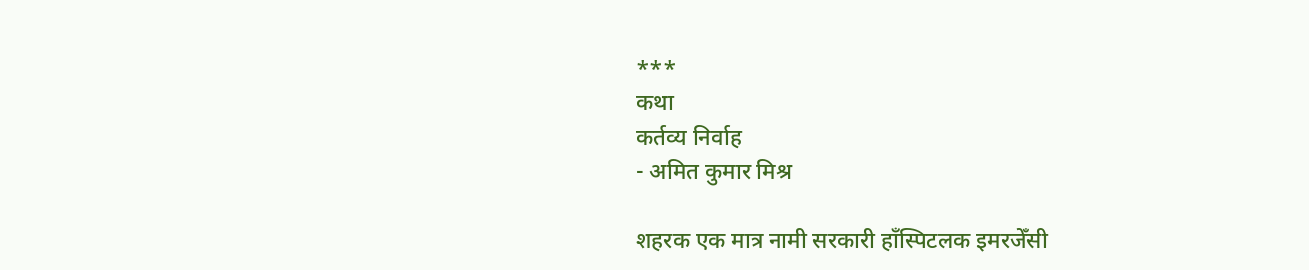***
कथा
कर्तव्य निर्वाह
- अमित कुमार मिश्र

शहरक एक मात्र नामी सरकारी हाँस्पिटलक इमरजेँसी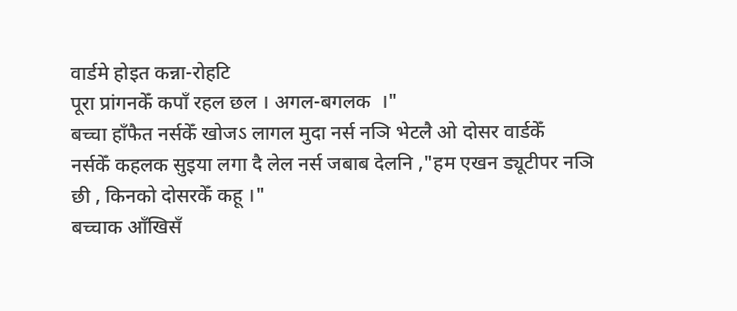वार्डमे होइत कन्ना-रोहटि
पूरा प्रांगनकेँ कपाँ रहल छल । अगल-बगलक  ।"
बच्चा हाँफैत नर्सकेँ खोजऽ लागल मुदा नर्स नञि भेटलै ओ दोसर वार्डकेँ
नर्सकेँ कहलक सुइया लगा दै लेल नर्स जबाब देलनि ,"हम एखन ड्यूटीपर नञि
छी , किनको दोसरकेँ कहू ।"
बच्चाक आँखिसँ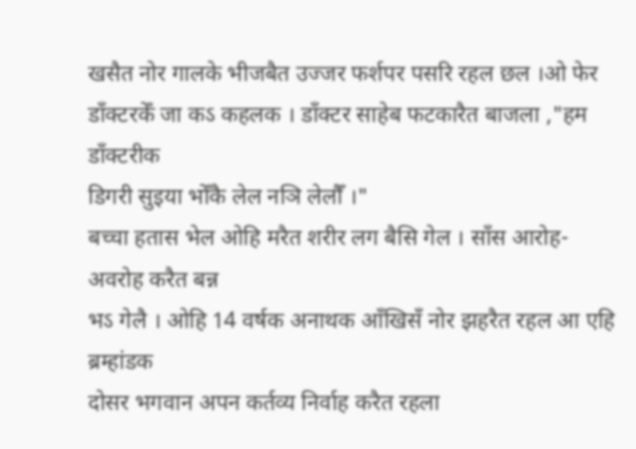खसैत नोर गालके भीजबैत उज्जर फर्शपर पसरि रहल छल ।ओ फेर
डाँक्टरकेँ जा कऽ कहलक । डाँक्टर साहेब फटकारैत बाजला ,"हम डाँक्टरीक
डिगरी सुइया भोँकै लेल नञि लेलौँ ।"
बच्चा हतास भेल ओहि मरैत शरीर लग बैसि गेल । साँस आरोह-अवरोह करैत बन्न
भऽ गेलै । ओहि 14 वर्षक अनाथक आँखिसँ नोर झहरैत रहल आ एहि ब्रम्हांडक
दोसर भगवान अपन कर्तव्य निर्वाह करैत रहला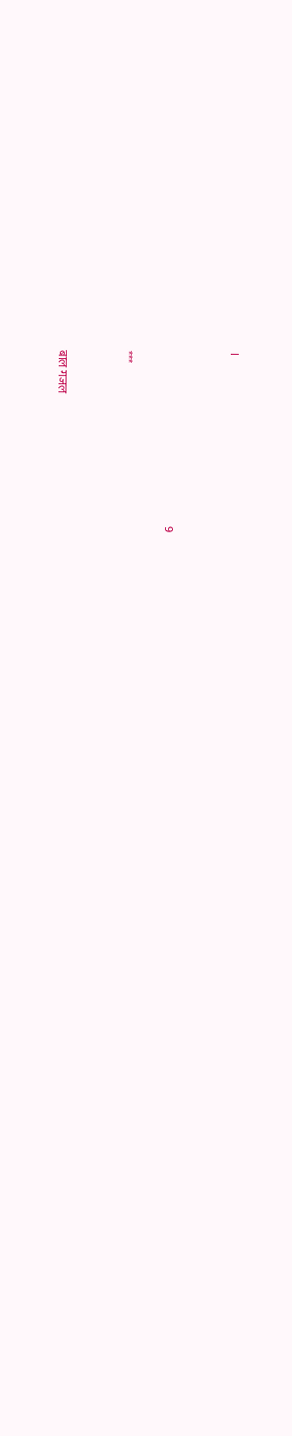।


                                                                             9

***


बाल गजल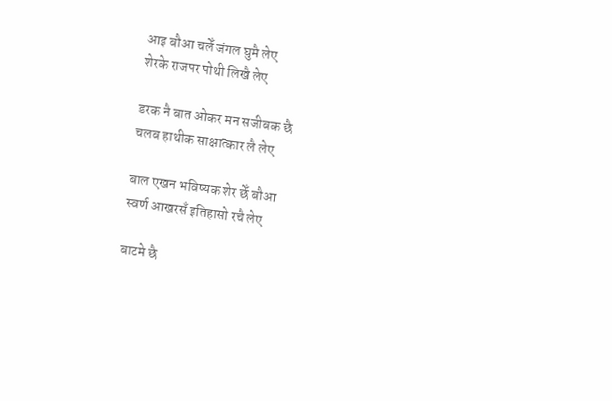आइ बौआ चलेँ जंगल घुमै लेए
शेरके राजपर पोथी लिखै लेए

डरक नै बात ओकर मन सजीबक छै
चलब हाथीक साक्षात्कार लै लेए

बाल एखन भविष्यक शेर छेँ बौआ
स्वर्ण आखरसँ इतिहासो रचै लेए

बाटमे छै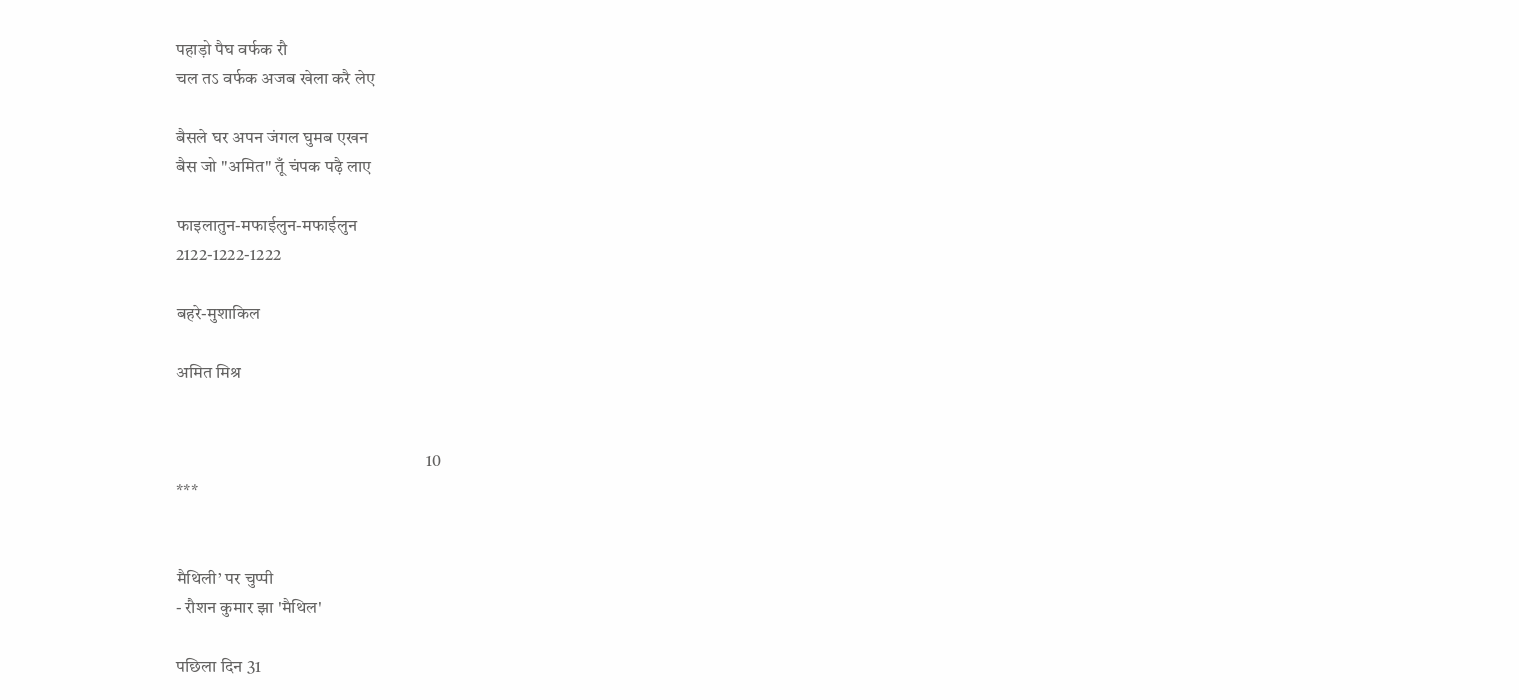पहाड़ो पैघ वर्फक रौ
चल तऽ वर्फक अजब खेला करै लेए

बैसले घर अपन जंगल घुमब एखन
बैस जो "अमित" तूँ चंपक पढ़ै लाए

फाइलातुन-मफाईलुन-मफाईलुन
2122-1222-1222

बहरे-मुशाकिल

अमित मिश्र


                                                                       10
***


मैथिली’ पर चुप्पी
- रौशन कुमार झा 'मैथिल'

पछिला दिन 31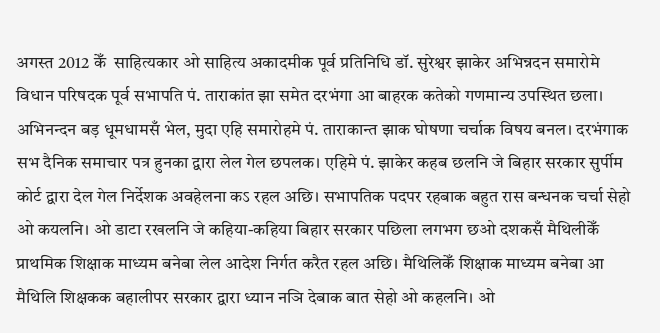अगस्त 2012 केँ  साहित्यकार ओ साहित्य अकादमीक पूर्व प्रतिनिधि डॉ. सुरेश्वर झाकेर अभिन्नदन समारोमे विधान परिषदक पूर्व सभापति पं. ताराकांत झा समेत दरभंगा आ बाहरक कतेको गणमान्य उपस्थित छला। अभिनन्दन बड़ धूमधामसँ भेल, मुदा एहि समारोहमे पं. ताराकान्त झाक घोषणा चर्चाक विषय बनल। दरभंगाक सभ दैनिक समाचार पत्र हुनका द्वारा लेल गेल छपलक। एहिमे पं. झाकेर कहब छलनि जे बिहार सरकार सुर्पीम कोर्ट द्वारा देल गेल निर्देशक अवहेलना कऽ रहल अछि। सभापतिक पदपर रहबाक बहुत रास बन्धनक चर्चा सेहो ओ कयलनि। ओ डाटा रखलनि जे कहिया-कहिया बिहार सरकार पछिला लगभग छओ दशकसँ मैथिलीकेँ प्राथमिक शिक्षाक माध्यम बनेबा लेल आदेश निर्गत करैत रहल अछि। मैथिलिकेँ शिक्षाक माध्यम बनेबा आ मैथिलि शिक्षकक बहालीपर सरकार द्वारा ध्यान नञि देबाक बात सेहो ओ कहलनि। ओ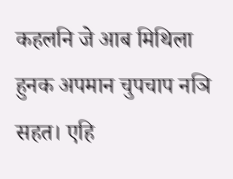कहलनि जे आब मिथिला हुनक अपमान चुपचाप नञि सहत। एहि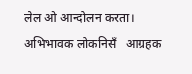लेल ओ आन्दोलन करता। अभिभावक लोकनिसँ   आग्रहक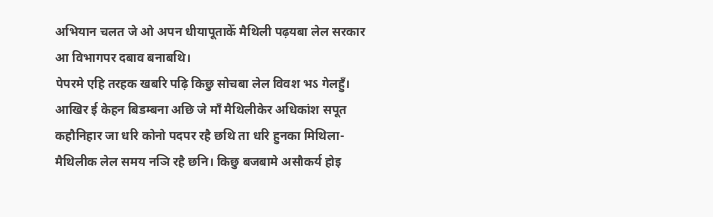अभियान चलत जे ओ अपन धीयापूताकेँ मैथिली पढ़यबा लेल सरकार आ विभागपर दबाव बनाबथि।
पेपरमे एहि तरहक खबरि पढ़ि किछु सोचबा लेल विवश भऽ गेलहुँ। आखिर ई केहन बिडम्बना अछि जे माँ मैथिलीकेर अधिकांश सपूत कहौनिहार जा धरि कोनो पदपर रहै छथि ता धरि हुनका मिथिला-मैथिलीक लेल समय नञि रहै छनि। किछु बजबामे असौकर्य होइ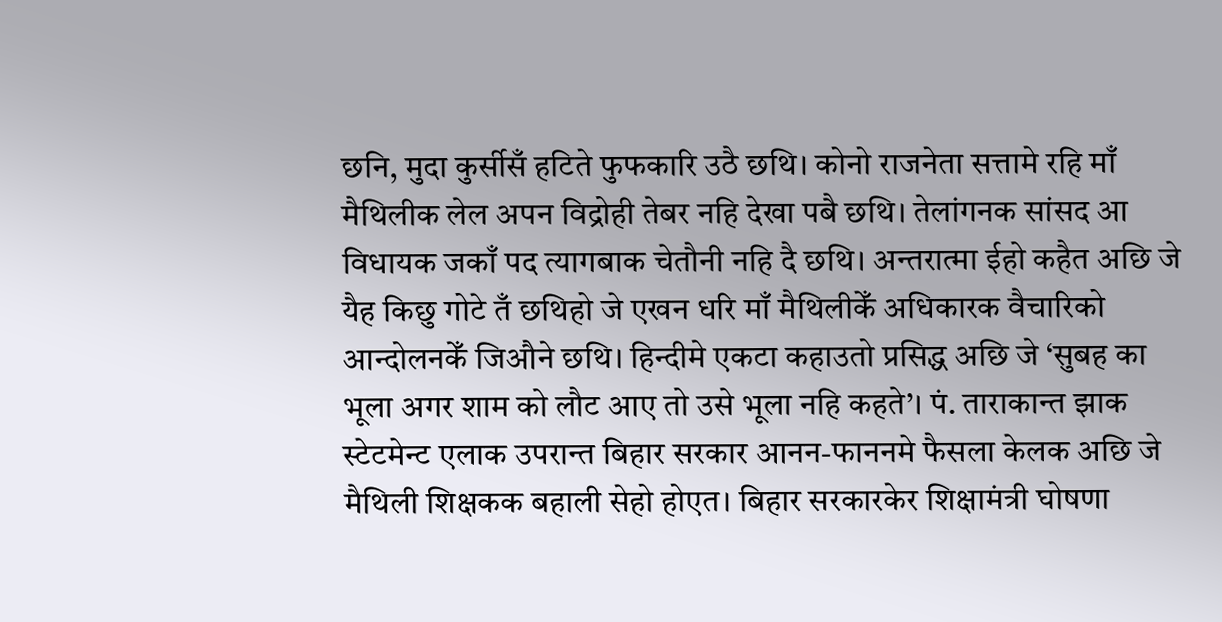छनि, मुदा कुर्सीसँ हटिते फुफकारि उठै छथि। कोनो राजनेता सत्तामे रहि माँ मैथिलीक लेल अपन विद्रोही तेबर नहि देखा पबै छथि। तेलांगनक सांसद आ विधायक जकाँ पद त्यागबाक चेतौनी नहि दै छथि। अन्तरात्मा ईहो कहैत अछि जे यैह किछु गोटे तँ छथिहो जे एखन धरि माँ मैथिलीकेँ अधिकारक वैचारिको आन्दोलनकेँ जिऔने छथि। हिन्दीमे एकटा कहाउतो प्रसिद्ध अछि जे ‘सुबह का भूला अगर शाम को लौट आए तो उसे भूला नहि कहते’। पं. ताराकान्त झाक स्टेटमेन्ट एलाक उपरान्त बिहार सरकार आनन-फाननमे फैसला केलक अछि जे मैथिली शिक्षकक बहाली सेहो होएत। बिहार सरकारकेर शिक्षामंत्री घोषणा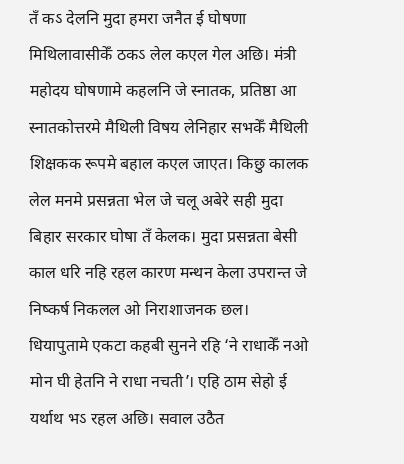तँ कऽ देलनि मुदा हमरा जनैत ई घोषणा मिथिलावासीकेँ ठकऽ लेल कएल गेल अछि। मंत्री महोदय घोषणामे कहलनि जे स्नातक, प्रतिष्ठा आ स्नातकोत्तरमे मैथिली विषय लेनिहार सभकेँ मैथिली शिक्षकक रूपमे बहाल कएल जाएत। किछु कालक लेल मनमे प्रसन्नता भेल जे चलू अबेरे सही मुदा बिहार सरकार घोषा तँ केलक। मुदा प्रसन्नता बेसी काल धरि नहि रहल कारण मन्थन केला उपरान्त जे निष्कर्ष निकलल ओ निराशाजनक छल।
धियापुतामे एकटा कहबी सुनने रहि ‘ने राधाकेँ नओ मोन घी हेतनि ने राधा नचती’। एहि ठाम सेहो ई यर्थाथ भऽ रहल अछि। सवाल उठैत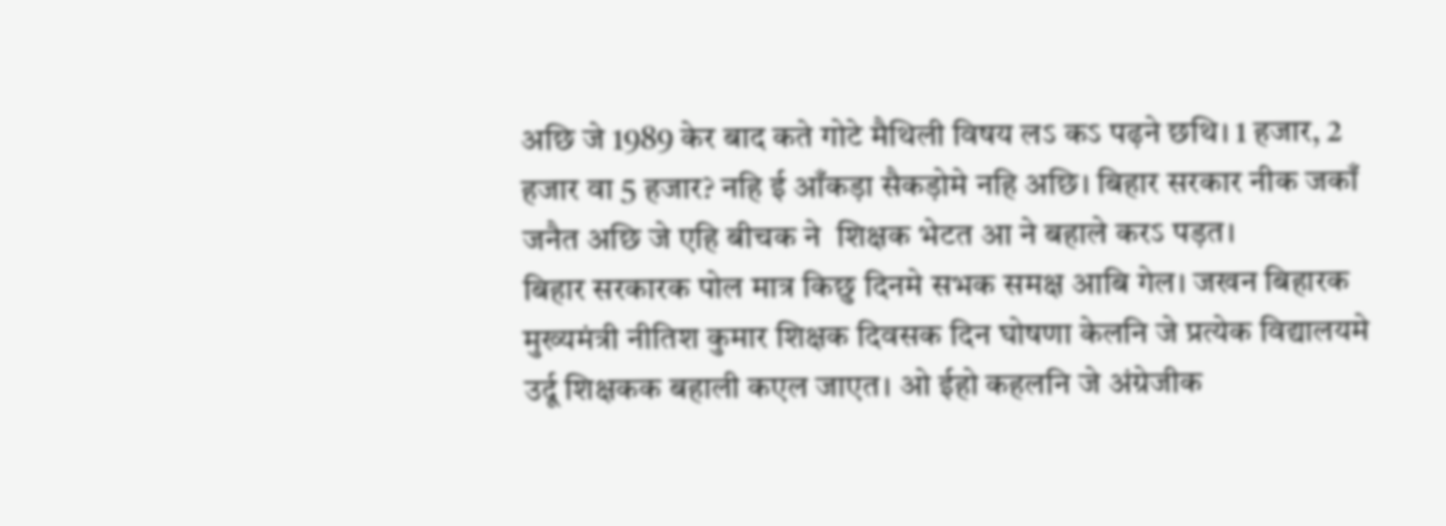अछि जे 1989 केर बाद कते गोटे मैथिली विषय लऽ कऽ पढ़ने छथि। 1 हजार, 2 हजार वा 5 हजार? नहि ई आँकड़ा सैकड़ोमे नहि अछि। बिहार सरकार नीक जकाँ जनैत अछि जे एहि बीचक ने  शिक्षक भेटत आ ने बहाले करऽ पड़त।
बिहार सरकारक पोल मात्र किछु दिनमे सभक समक्ष आबि गेल। जखन बिहारक मुख्यमंत्री नीतिश कुमार शिक्षक दिवसक दिन घोषणा केलनि जे प्रत्येक विद्यालयमे उर्दू शिक्षकक बहाली कएल जाएत। ओ ईहो कहलनि जे अंग्रेजीक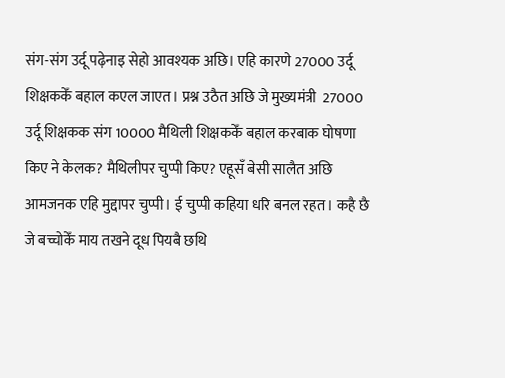संग-संग उर्दू पढ़ेनाइ सेहो आवश्यक अछि। एहि कारणे 27000 उर्दू शिक्षककेँ बहाल कएल जाएत। प्रश्न उठैत अछि जे मुख्यमंत्री  27000 उर्दू शिक्षकक संग 10000 मैथिली शिक्षककेँ बहाल करबाक घोषणा किए ने केलक? मैथिलीपर चुप्पी किए? एहूसँ बेसी सालैत अछि आमजनक एहि मुद्दापर चुप्पी। ई चुप्पी कहिया धरि बनल रहत। कहै छै जे बच्चोकेँ माय तखने दूध पियबै छथि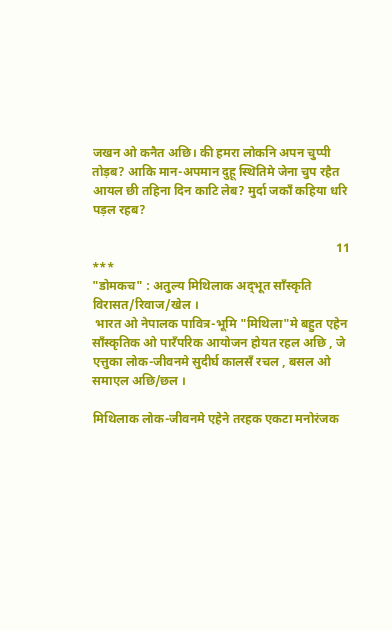जखन ओ कनैत अछि। की हमरा लोकनि अपन चुप्पी तोड़ब? आकि मान-अपमान दुहू स्थितिमे जेना चुप रहैत आयल छी तहिना दिन काटि लेब? मुर्दा जकाँ कहिया धरि पड़ल रहब?

                                                                              11
***
"डोमकच" : अतुल्य मिथिलाक अद्‌भूत साँस्कृति विरासत/रिवाज/खेल ।
 भारत ओ नेपालक पावित्र-भूमि "मिथिला"मे बहुत एहेन साँस्कृतिक ओ पारँपरिक आयोजन होयत रहल अछि , जे एत्तुका लोक-जीवनमे सुदीर्घ कालसँ रचल , बसल ओ समाएल अछि/छल ।

मिथिलाक लोक-जीवनमे एहेने तरहक एकटा मनोरंजक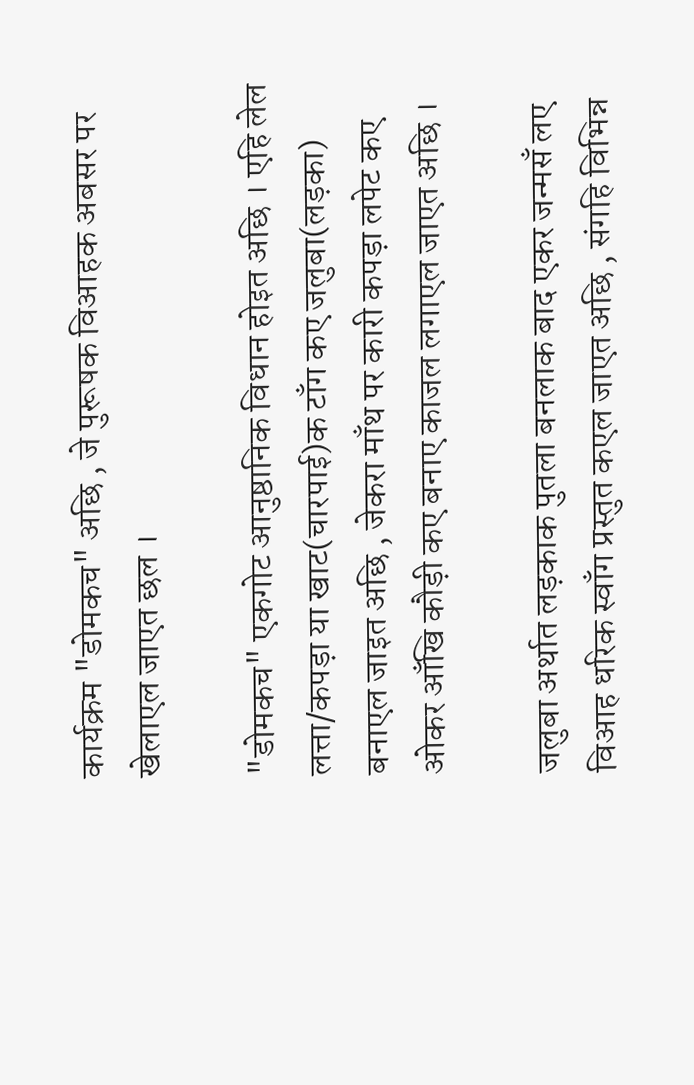कार्यक्रम "डोमकच" अछि , जे पुरूषक विआहक अबसर पर खेलाएल जाएत छल ।

"डोमकच" एकगोट आनुष्ठानिक विधान होइत अछि । एहि लेल लत्ता/कपड़ा या खाट(चारपाई)क टाँग कए जलुबा(लड़का) बनाएल जाइत अछि , जेकरा माँथ पर कारी कपड़ा लपेट कए ओकर आँखि कौड़ी कए बनाए काजल लगाएल जाएत अछि ।

जलुबा अर्थात लड़काक पुतला बनलाक बाद एकर जन्मसँ लए विआह धरिक स्वाँग प्रस्तुत कएल जाएत अछि , संगहि विभिन्न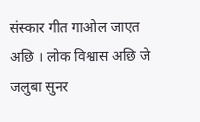संस्कार गीत गाओल जाएत अछि । लोक विश्वास अछि जे जलुबा सुनर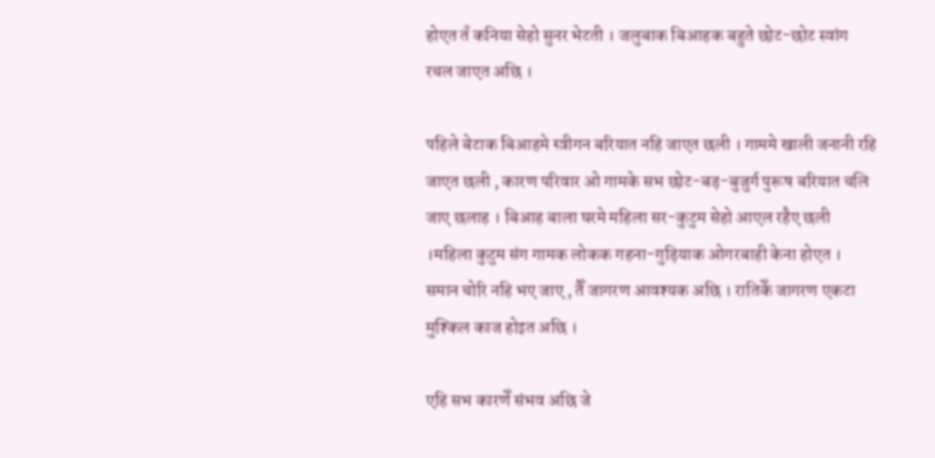होएत तँ कनिया सेहो सुनर भेटती । जलुबाक बिआहक बहुते छोट-छोट स्वांग रचल जाएत अछि ।

पहिले बेटाक बिआहमे स्त्रीगन बरियात नहि जाएत छली । गाममे खाली जनानी रहि जाएत छली , कारण परिवार ओ गामके सभ छोट-बड़-बुजुर्ग पुरूष बरियात चलि जाए छलाह । बिआह बाला घरमे महिला सर-कुटुम सेहो आएल रहैए छली ।महिला कुटुम संग गामक लोकक गहना-गुड़ियाक ओगरबाही केना होएत । समान चोरि नहि भए जाए , तैँ जागरण आवश्यक अछि । रातिकेँ जागरण एकटा मुश्किल काज होइत अछि ।

एहि सभ कारणेँ संभव अछि जे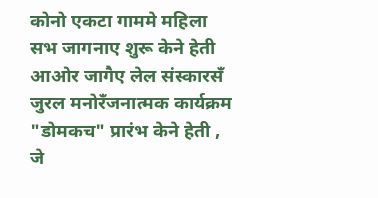कोनो एकटा गाममे महिला सभ जागनाए शुरू केने हेती आओर जागैए लेल संस्कारसँ जुरल मनोरँजनात्मक कार्यक्रम "डोमकच" प्रारंभ केने हेती , जे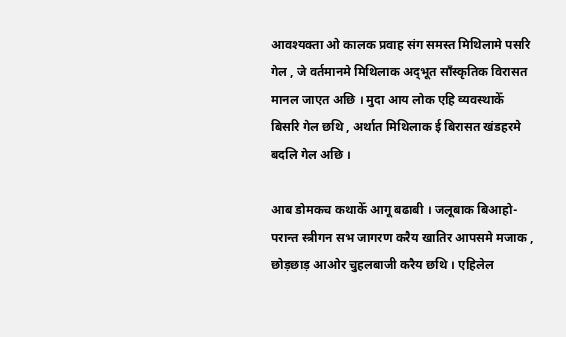आवश्यक्ता ओ कालक प्रवाह संग समस्त मिथिलामे पसरि गेल , जे वर्तमानमे मिथिलाक अद्‌भूत साँस्कृतिक विरासत मानल जाएत अछि । मुदा आय लोक एहि व्यवस्थाकेँ बिसरि गेल छथि , अर्थात मिथिलाक ई बिरासत खंडहरमे बदलि गेल अछि ।

आब डोमकच कथाकेँ आगू बढाबी । जलूबाक बिआहो-परान्त स्त्रीगन सभ जागरण करैय खातिर आपसमे मजाक , छोड़छाड़ आओर चुहलबाजी करैय छथि । एहिलेल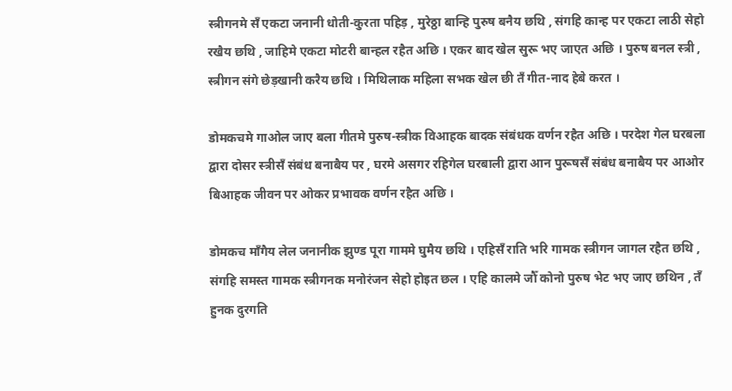स्त्रीगनमे सँ एकटा जनानी धोती-कुरता पहिड़ , मुरेठ्ठा बान्हि पुरुष बनैय छथि , संगहि कान्ह पर एकटा लाठी सेहो रखैय छथि , जाहिमे एकटा मोटरी बान्हल रहैत अछि । एकर बाद खेल सुरू भए जाएत अछि । पुरुष बनल स्त्री , स्त्रीगन संगे छेड़खानी करैय छथि । मिथिलाक महिला सभक खेल छी तँ गीत-नाद हेबे करत ।

डोमकचमे गाओल जाए बला गीतमे पुरुष-स्त्रीक विआहक बादक संबंधक वर्णन रहैत अछि । परदेश गेल घरबला द्वारा दोसर स्त्रीसँ संबंध बनाबैय पर , घरमे असगर रहिगेल घरबाली द्वारा आन पुरूषसँ संबंध बनाबैय पर आओर बिआहक जीवन पर ओकर प्रभावक वर्णन रहैत अछि ।

डोमकच माँगैय लेल जनानीक झुण्ड पूरा गाममे घुमैय छथि । एहिसँ राति भरि गामक स्त्रीगन जागल रहैत छथि , संगहि समस्त गामक स्त्रीगनक मनोरंजन सेहो होइत छल । एहि कालमे जौँ कोनो पुरुष भेट भए जाए छथिन , तँ हुनक दुरगति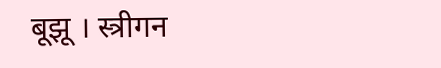बूझू । स्त्रीगन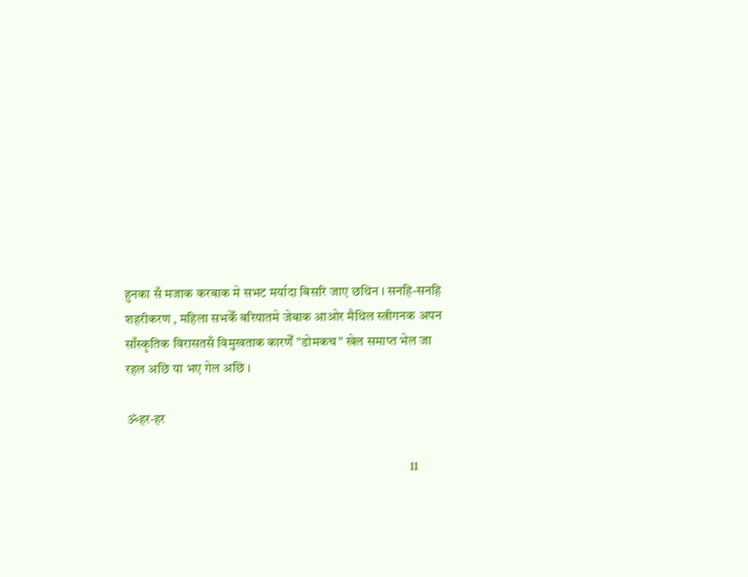हुनका सँ मजाक करबाक मे सभट मर्यादा बिसरि जाए छथिन । सनहि-सनहि शहरीकरण , महिला सभकेँ बरियातमे जेबाक आओर मैथिल स्त्रीगनक अपन साँस्कृतिक विरासतसँ विमुखताक कारणेँ "डोमकच" खेल समाप्त भेल जा रहल अछि या भए गेल अछि ।

ॐहर-हर

                                                                                                           11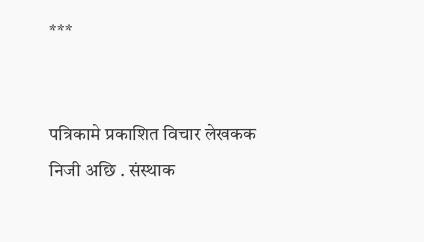***


पत्रिकामे प्रकाशित विचार लेखकक निजी अछि . संस्थाक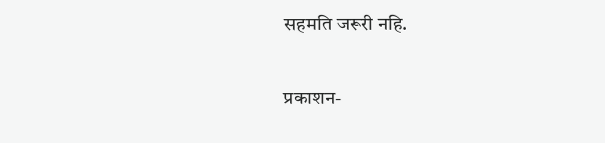सहमति जरूरी नहि.

प्रकाशन-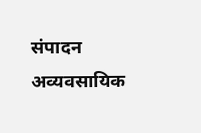संपादन अव्यवसायिक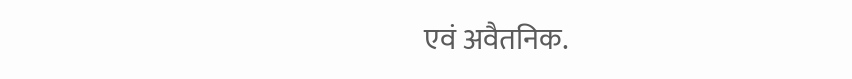एवं अवैतनिक.